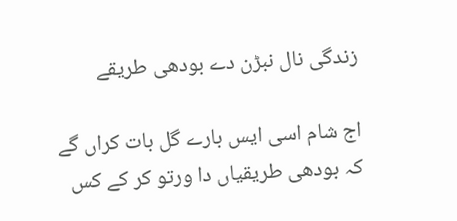زندگی نال نبڑن دے بودھی طریقے

اج شام اسی ایس بارے گل بات کراں گے کہ بودھی طریقیاں دا ورتو کر کے کس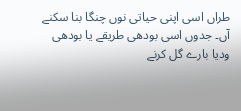طراں اسی اپنی حیاتی نوں چنگا بنا سکنے آں۔ جدوں اسی بودھی طریقے یا بودھی ودیا بارے گل کرنے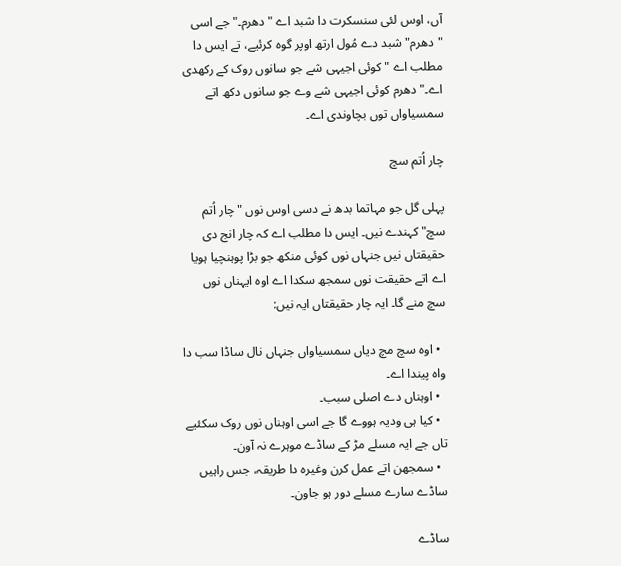آں، اوس لئی سنسکرت دا شبد اے "دھرم۔" جے اسی "دھرم" شبد دے مُول ارتھ اوپر گوہ کرئیے، تے ایس دا مطلب اے "کوئی اجیہی شے جو سانوں روک کے رکھدی اے۔" دھرم کوئی اجیہی شے وے جو سانوں دکھ اتے سمسیاواں توں بچاوندی اے۔

چار اُتم سچ

پہلی گل جو مہاتما بدھ نے دسی اوس نوں "چار اُتم سچ" کہندے نیں۔ ایس دا مطلب اے کہ چار انج دی حقیقتاں نیں جنہاں نوں کوئی منکھ جو بڑا پوہنچیا ہویا اے اتے حقیقت نوں سمجھ سکدا اے اوہ ایہناں نوں سچ منے گا۔ ایہ چار حقیقتاں ایہ نیں:

  • اوہ سچ مچ دیاں سمسیاواں جنہاں نال ساڈا سب دا واہ پیندا اے۔
  • اوہناں دے اصلی سبب۔
  • کیا ہی ودیہ ہووے گا جے اسی اوہناں نوں روک سکئیے تاں جے ایہ مسلے مڑ کے ساڈے موہرے نہ آون۔
  • سمجھن اتے عمل کرن وغیرہ دا طریقہ، جس راہیں ساڈے سارے مسلے دور ہو جاون۔

ساڈے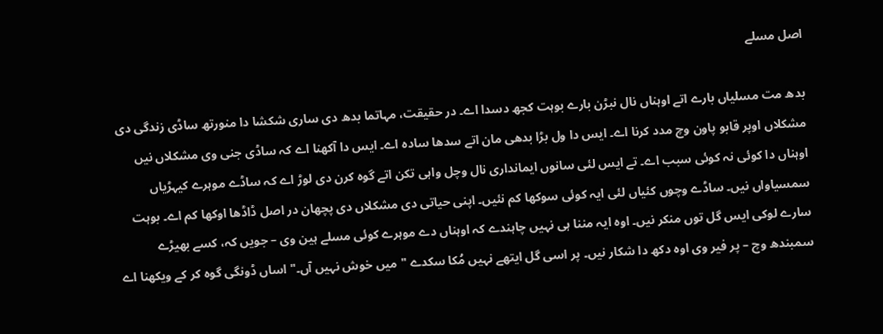اصل مسلے

بدھ مت مسلیاں بارے اتے اوہناں نال نبڑن بارے بوہت کجھ دسدا اے۔ در حقیقت، مہاتما بدھ دی ساری شکشا دا منورتھ ساڈی زندگی دی مشکلاں اوپر قابو پاون وچ مدد کرنا اے۔ ایس دا ول بڑا بدھی مان اتے سدھا سادہ اے۔ ایس دا آکھنا اے کہ ساڈی جنی وی مشکلاں نیں اوہناں دا کوئی نہ کوئی سبب اے۔ تے ایس لئی سانوں ایمانداری نال وچل واہی تکن اتے گوہ کرن دی لوڑ اے کہ ساڈے موہرے کیہڑیاں سمسیاواں نیں۔ ساڈے وچوں کئیاں لئی ایہ کوئی سوکھا کم نئیں۔ اپنی حیاتی دی مشکلاں دی پچھان در اصل ڈاڈھا اوکھا کم اے۔ بوہت سارے لوکی ایس گل توں منکر نیں۔ اوہ ایہ مننا ہی نہیں چاہندے کہ اوہناں دے موہرے کوئی مسلے ہین وی – جویں کہ، کسے بھیڑے سمبندھ وچ – پر فیر وی اوہ دکھ دا شکار نیں۔ پر اسی گل ایتھے نہیں مُکا سکدے " میں خوش نہیں آں۔" اساں ڈونگی گوہ کر کے ویکھنا اے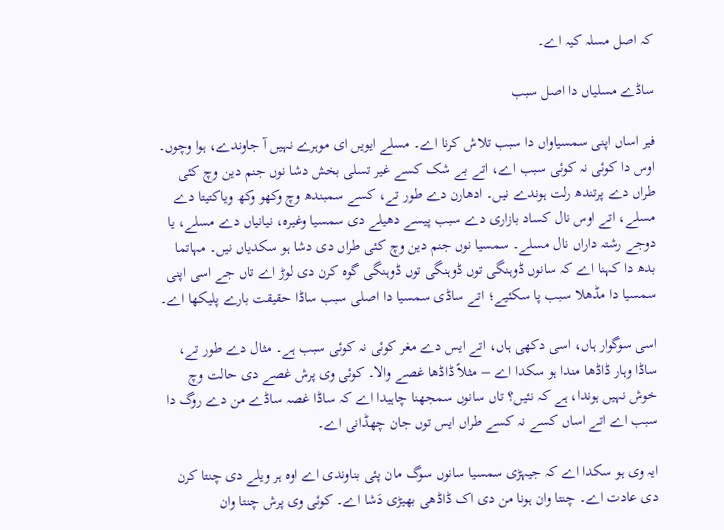کہ اصل مسلہ کیہ اے۔

ساڈے مسلیاں دا اصل سبب

فیر اساں اپنی سمسیاواں دا سبب تلاش کرنا اے۔ مسلے ایویں ای موہرے نہیں آ جاوندے، ہوا وچوں۔ اوس دا کوئی نہ کوئی سبب اے، اتے بے شک کسے غیر تسلی بخش دشا نوں جنم دین وچ کئی طراں دے پرتندھ رلت ہوندے نیں۔ ادھارن دے طور تے، کسے سمبندھ وچ وکھو وکھ ویاکتیتا دے مسلے، اتے اوس نال کساد بازاری دے سبب پیسے دھیلے دی سمسیا وغیرہ، نیانیاں دے مسلے، یا دوجے رشتہ داراں نال مسلے۔ سمسیا نوں جنم دین وچ کئی طراں دی دشا ہو سکدیاں نیں۔ مہاتما بدھ دا کہنا اے کہ سانوں ڈوہنگی توں ڈوہنگی توں ڈوہنگی گوہ کرن دی لوڑ اے تاں جے اسی اپنی سمسیا دا مڈھلا سبب پا سکئیے؛ اتے ساڈی سمسیا دا اصلی سبب ساڈا حقیقت بارے پلیکھا اے۔

اسی سوگوار ہاں، اسی دکھی ہاں، اتے ایس دے مغر کوئی نہ کوئی سبب ہے۔ مثال دے طور تے، ساڈا وہار ڈاڈھا مندا ہو سکدا اے – مثلاً ڈاڈھا غصے والا۔ کوئی وی پرش غصے دی حالت وچ خوش نہیں ہوندا، ہے کہ نئیں؟ تاں سانوں سمجھنا چاہیدا اے کہ ساڈا غصہ ساڈے من دے روگ دا سبب اے اتے اساں کسے نہ کسے طراں ایس توں جان چھڈانی اے۔

ایہ وی ہو سکدا اے کہ جیہڑی سمسیا سانوں سوگ مان پئی بناوندی اے اوہ ہر ویلے دی چنتا کرن دی عادت اے۔ چنتا وان ہونا من دی اک ڈاڈھی بھیڑی دَشا اے۔ کوئی وی پرش چنتا وان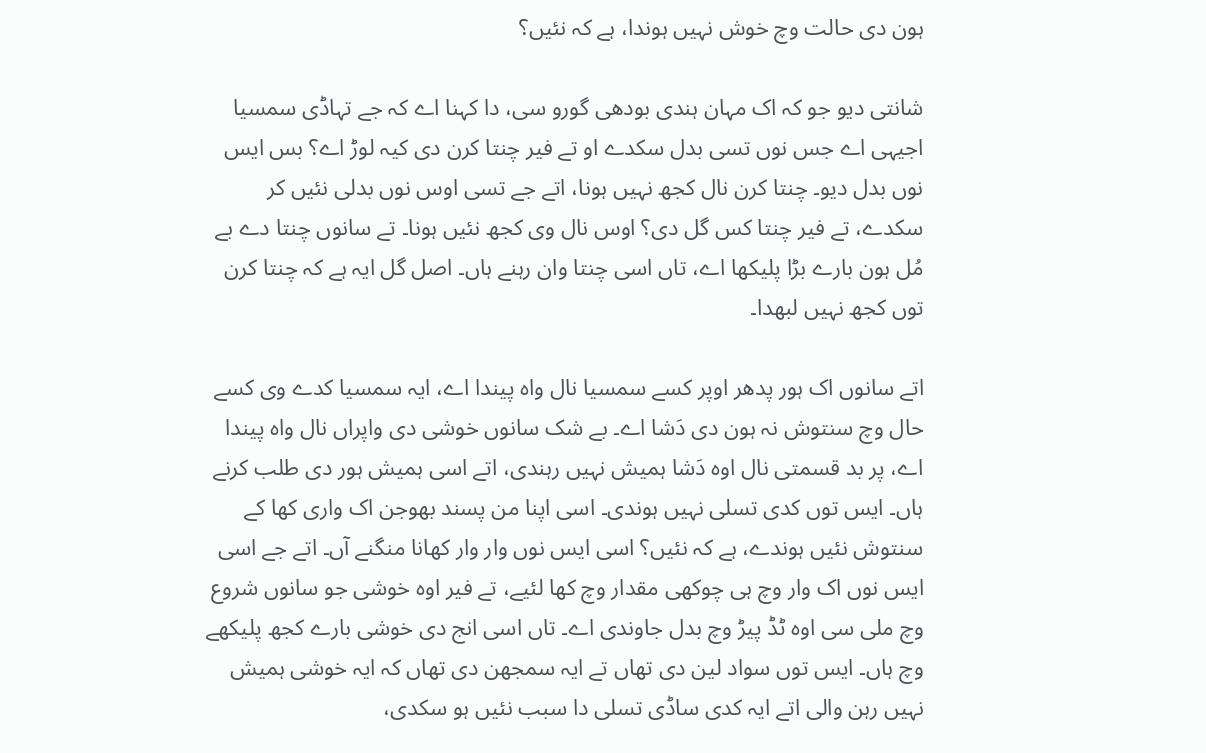ہون دی حالت وچ خوش نہیں ہوندا، ہے کہ نئیں؟

شانتی دیو جو کہ اک مہان ہندی بودھی گورو سی، دا کہنا اے کہ جے تہاڈی سمسیا اجیہی اے جس نوں تسی بدل سکدے او تے فیر چنتا کرن دی کیہ لوڑ اے؟ بس ایس نوں بدل دیو۔ چنتا کرن نال کجھ نہیں ہونا، اتے جے تسی اوس نوں بدلی نئیں کر سکدے، تے فیر چنتا کس گل دی؟ اوس نال وی کجھ نئیں ہونا۔ تے سانوں چنتا دے بے مُل ہون بارے بڑا پلیکھا اے، تاں اسی چنتا وان رہنے ہاں۔ اصل گل ایہ ہے کہ چنتا کرن توں کجھ نہیں لبھدا۔

اتے سانوں اک ہور پدھر اوپر کسے سمسیا نال واہ پیندا اے، ایہ سمسیا کدے وی کسے حال وچ سنتوش نہ ہون دی دَشا اے۔ بے شک سانوں خوشی دی واپراں نال واہ پیندا اے، پر بد قسمتی نال اوہ دَشا ہمیش نہیں رہندی، اتے اسی ہمیش ہور دی طلب کرنے ہاں۔ ایس توں کدی تسلی نہیں ہوندی۔ اسی اپنا من پسند بھوجن اک واری کھا کے سنتوش نئیں ہوندے، ہے کہ نئیں؟ اسی ایس نوں وار وار کھانا منگنے آں۔ اتے جے اسی ایس نوں اک وار وچ ہی چوکھی مقدار وچ کھا لئیے، تے فیر اوہ خوشی جو سانوں شروع وچ ملی سی اوہ ٹڈ پیڑ وچ بدل جاوندی اے۔ تاں اسی انج دی خوشی بارے کجھ پلیکھے وچ ہاں۔ ایس توں سواد لین دی تھاں تے ایہ سمجھن دی تھاں کہ ایہ خوشی ہمیش نہیں رہن والی اتے ایہ کدی ساڈی تسلی دا سبب نئیں ہو سکدی،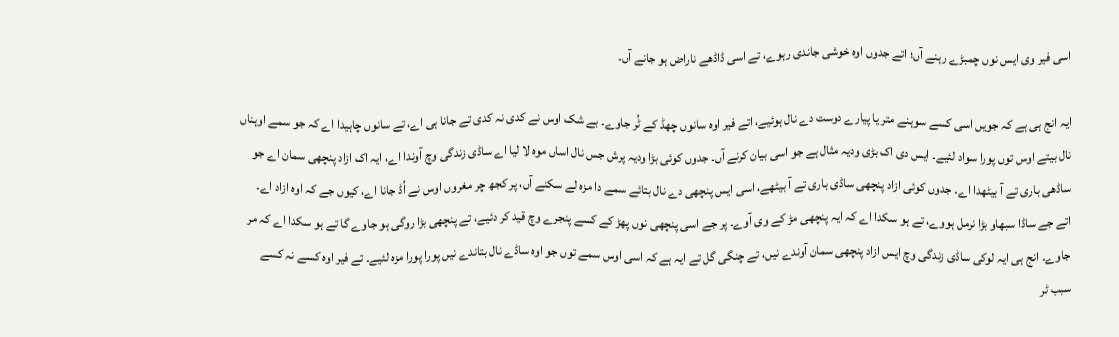اسی فیر وی ایس نوں چمبڑے رہنے آں؛ اتے جدوں اوہ خوشی جاندی رہوے، تے اسی ڈاڈھے ناراض ہو جانے آں۔

ایہ انج ہی ہے کہ جویں اسی کسے سوہنے متر یا پیارے دوست دے نال ہوئیے، اتے فیر اوہ سانوں چھڈ کے ٹُر جاوے۔ بے شک اوس نے کدی نہ کدی تے جانا ہی اے، تے سانوں چاہیدا اے کہ جو سمے اوہناں نال بیتے اوس توں پورا سواد لئیے۔ ایس دی اک بڑی ودیہ مثال ہے جو اسی بیان کرنے آں۔ جدوں کوئی بڑا ودیہ پرش جس نال اساں موہ لا لیا اے ساڈی زندگی وچ آوندا اے، ایہ اک ازاد پنچھی سمان اے جو ساڈھی باری تے آ بیٹھدا اے۔ جدوں کوئی ازاد پنچھی ساڈی باری تے آ بیٹھے، اسی ایس پنچھی دے نال بتائے سمے دا مزہ لے سکنے آں، پر کجھ چر مغروں اوس نے اُڈ جانا اے، کیوں جے کہ اوہ ازاد اے۔ اتے جے ساڈا سبھاو بڑا نرمل ہووے، تے ہو سکدا اے کہ ایہ پنچھی مڑ کے وی آوے۔ پر جے اسی پنچھی نوں پھڑ کے کسے پنجرے وچ قید کر دئیے، تے پنچھی بڑا روگی ہو جاوے گا تے ہو سکدا اے کہ مر جاوے۔ انج ہی ایہ لوکی ساڈی زندگی وچ ایس ازاد پنچھی سمان آوندے نیں، تے چنگی گل تے ایہ ہے کہ اسی اوس سمے توں جو اوہ ساڈے نال بتاندے نیں پورا پورا مزہ لئیے۔ تے فیر اوہ کسے نہ کسے سبب ٹر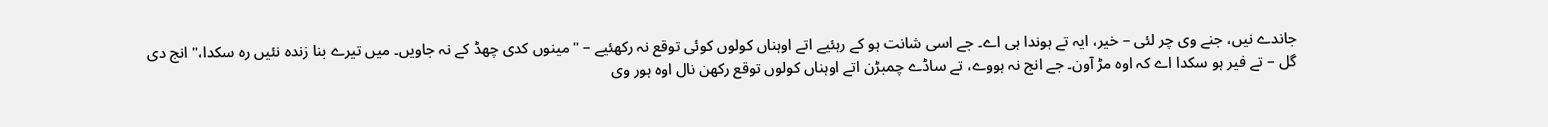جاندے نیں، جنے وی چر لئی – خیر، ایہ تے ہوندا ہی اے۔ جے اسی شانت ہو کے رہئیے اتے اوہناں کولوں کوئی توقع نہ رکھئیے – "مینوں کدی چھڈ کے نہ جاویں۔ میں تیرے بنا زندہ نئیں رہ سکدا،" انج دی گل – تے فیر ہو سکدا اے کہ اوہ مڑ آون۔ جے انج نہ ہووے، تے ساڈے چمبڑن اتے اوہناں کولوں توقع رکھن نال اوہ ہور وی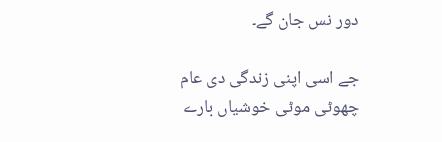دور نس جان گے۔

جے اسی اپنی زندگی دی عام چھوٹی موٹی خوشیاں بارے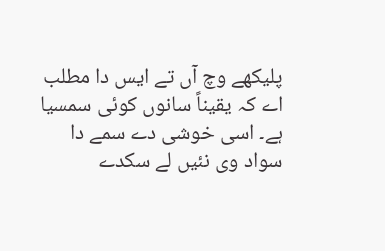پلیکھے وچ آں تے ایس دا مطلب اے کہ یقیناً سانوں کوئی سمسیا ہے۔ اسی خوشی دے سمے دا سواد وی نئیں لے سکدے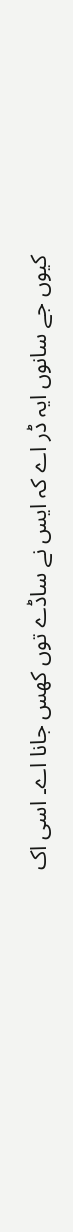کیوں جے سانوں ایہ ڈر اے کہ ایس نے ساڈے توں کھس جانا اے۔ اسی اک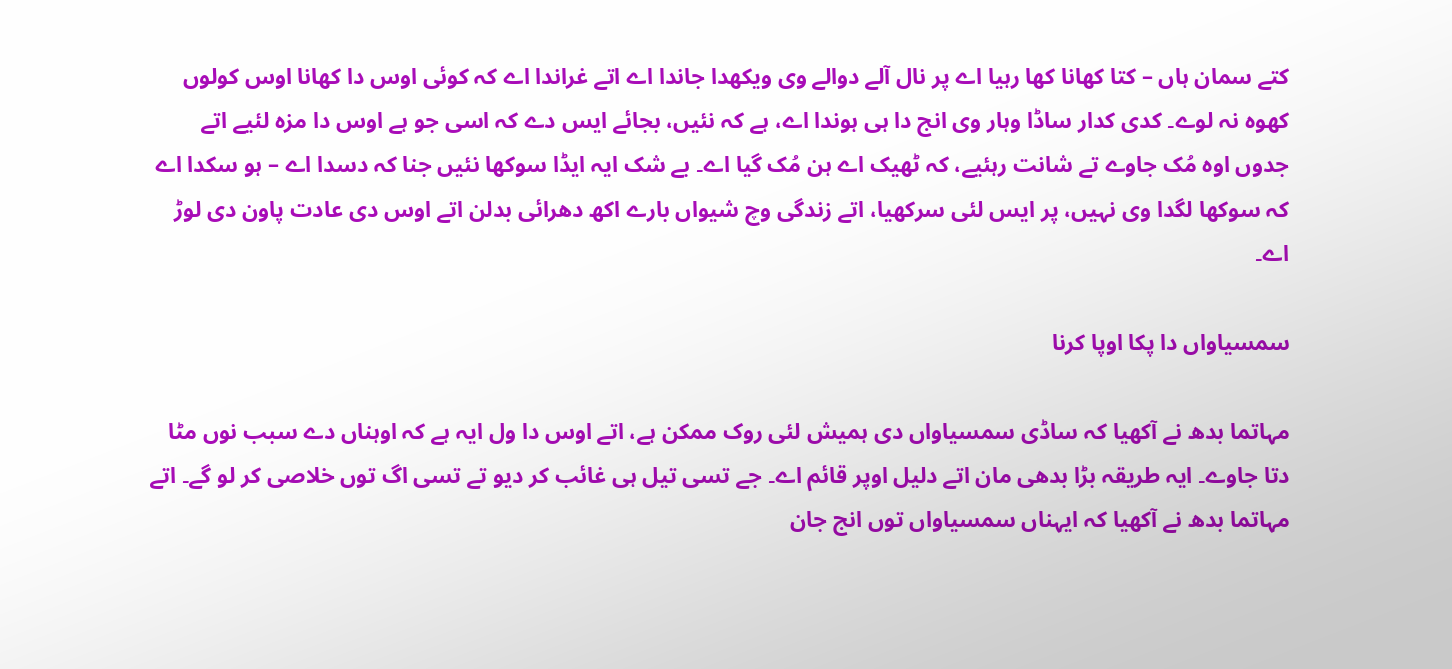کتے سمان ہاں – کتا کھانا کھا رہیا اے پر نال آلے دوالے وی ویکھدا جاندا اے اتے غراندا اے کہ کوئی اوس دا کھانا اوس کولوں کھوہ نہ لوے۔ کدی کدار ساڈا وہار وی انج دا ہی ہوندا اے، ہے کہ نئیں، بجائے ایس دے کہ اسی جو ہے اوس دا مزہ لئیے اتے جدوں اوہ مُک جاوے تے شانت رہئیے، کہ ٹھیک اے ہن مُک گیا اے۔ بے شک ایہ ایڈا سوکھا نئیں جنا کہ دسدا اے – ہو سکدا اے کہ سوکھا لگدا وی نہیں، پر ایس لئی سرکھیا، اتے زندگی وچ شیواں بارے اکھ دھرائی بدلن اتے اوس دی عادت پاون دی لوڑ اے۔

سمسیاواں دا پکا اوپا کرنا

مہاتما بدھ نے آکھیا کہ ساڈی سمسیاواں دی ہمیش لئی روک ممکن ہے، اتے اوس دا ول ایہ ہے کہ اوہناں دے سبب نوں مٹا دتا جاوے۔ ایہ طریقہ بڑا بدھی مان اتے دلیل اوپر قائم اے۔ جے تسی تیل ہی غائب کر دیو تے تسی اگ توں خلاصی کر لو گے۔ اتے مہاتما بدھ نے آکھیا کہ ایہناں سمسیاواں توں انج جان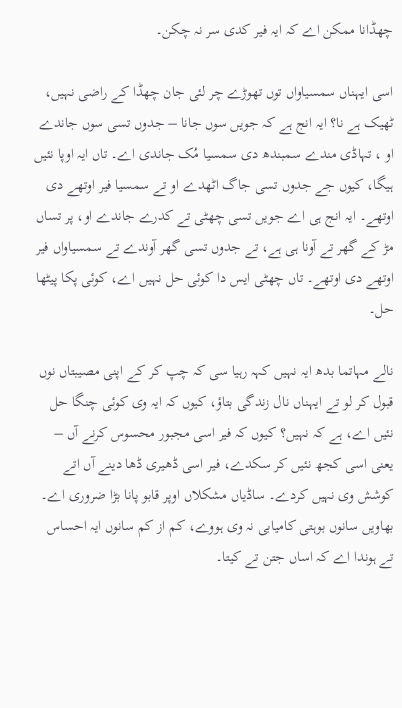چھڈانا ممکن اے کہ ایہ فیر کدی سر نہ چکن۔

اسی ایہناں سمسیاواں توں تھوڑے چر لئی جان چھڈا کے راضی نہیں، ٹھیک ہے نا؟ ایہ انج ہے کہ جویں سوں جانا – جدوں تسی سوں جاندے او ، تہاڈی مندے سمبندھ دی سمسیا مُک جاندی اے۔ تاں ایہ اوپا نئیں ہیگا، کیوں جے جدوں تسی جاگ اٹھدے او تے سمسیا فیر اوتھے دی اوتھے۔ ایہ انج ہی اے جویں تسی چھٹی تے کدرے جاندے او، پر تساں مڑ کے گھر تے آونا ہی ہے، تے جدوں تسی گھر آوندے تے سمسیاواں فیر اوتھے دی اوتھے۔ تاں چھٹی ایس دا کوئی حل نہیں اے، کوئی پکا پیٹھا حل۔

نالے مہاتما بدھ ایہ نہیں کہہ رہیا سی کہ چپ کر کے اپنی مصیبتاں نوں قبول کر لو تے ایہناں نال زندگی بتاؤ، کیوں کہ ایہ وی کوئی چنگا حل نئیں اے، ہے کہ نہیں؟ کیوں کہ فیر اسی مجبور محسوس کرنے آں – یعنی اسی کجھ نئیں کر سکدے، فیر اسی ڈھیری ڈھا دینے آں اتے کوشش وی نہیں کردے۔ ساڈیاں مشکلاں اوپر قابو پانا بڑا ضروری اے۔ بھاویں سانوں بوہتی کامیابی نہ وی ہووے، کم از کم سانوں ایہ احساس تے ہوندا اے کہ اساں جتن تے کیتا۔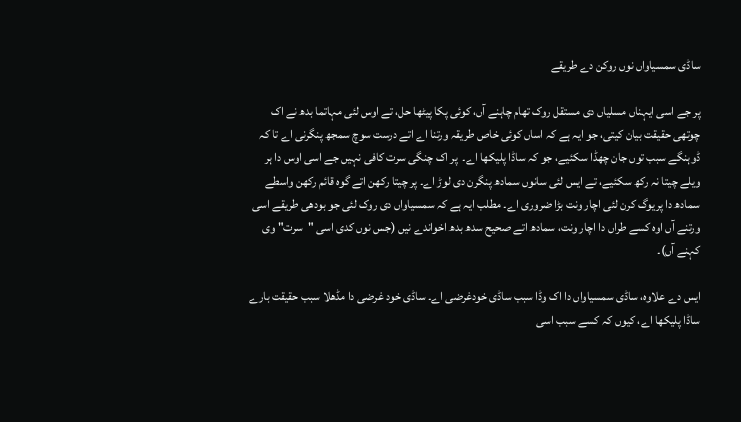ساڈی سمسیاواں نوں روکن دے طریقے

پر جے اسی ایہناں مسلیاں دی مستقل روک تھام چاہنے آں، کوئی پکا پیٹھا حل، تے اوس لئی مہاتما بدھ نے اک چوتھی حقیقت بیان کیتی، جو ایہ ہے کہ اساں کوئی خاص طریقہ ورتنا اے اتے درست سوچ سمجھ پنگرنی اے تا کہ ڈوہنگے سبب توں جان چھڈا سکئیے، جو کہ ساڈا پلیکھا اے۔  پر اک چنگی سرت کافی نہیں جے اسی اوس دا ہر ویلے چیتا نہ رکھ سکئیے، تے ایس لئی سانوں سمادھ پنگرن دی لوڑ اے۔ پر چیتا رکھن اتے گوہ قائم رکھن واسطے سمادھ دا پریوگ کرن لئی اچار ونت بڑا ضروری اے۔ مطلب ایہ ہے کہ سمسیاواں دی روک لئی جو بودھی طریقے اسی ورتنے آں اوہ کسے طراں دا اچار ونت، سمادھ اتے صحیح سدھ بدھ اخواندے نیں (جس نوں کدی اسی "سرت" وی کہنے آں)۔

ایس دے علاوہ، ساڈی سمسیاواں دا اک وڈا سبب ساڈی خودغرضی اے۔ ساڈی خود غرضی دا مڈھلا سبب حقیقت بارے ساڈا پلیکھا اے، کیوں کہ کسے سبب اسی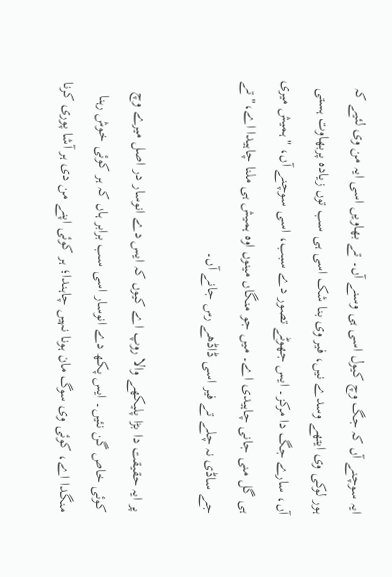ایہ سوچنے آں کہ جگ وچ کیول اسی ہی وسنے آں۔ تے بھاویں اسی ایہ من وی لئیے کہ ہور لوکی وی ایتھے وسدے نیں، فیر وی بنا شک اسی ہی سب توں زیادہ پربھاوت ہستی آں، سارے جگ دا مرکز۔ ایس جھوٹے تصور دے سبب، اسی سوچنے آں، "ہمیش میری ہی گل منی جانی چاہیدی اے۔ میں جو منگاں مینوں اوہ ہمیش ہی ملنا چاہیدا اے،" تے جے ساڈی نہ چلے تے فیر اسی ڈاڈھے رس جانے آں۔

پر ایہ حقیقت دا بڑا پلیکھے والا روپ اے کیوں کہ ایس دے انوسار در اصل میرے وچ کوئی خاص گن نئیں۔ ایس پکھ دے انوسار اسی سب برابر ہاں کہ ہر کوئی خوش رہنا منگدا اے، کوئی وی سوگ مان ہونا نہیں چاہندا؛ ہر کوئی اپنے من دی ہر آشا پوری کرنا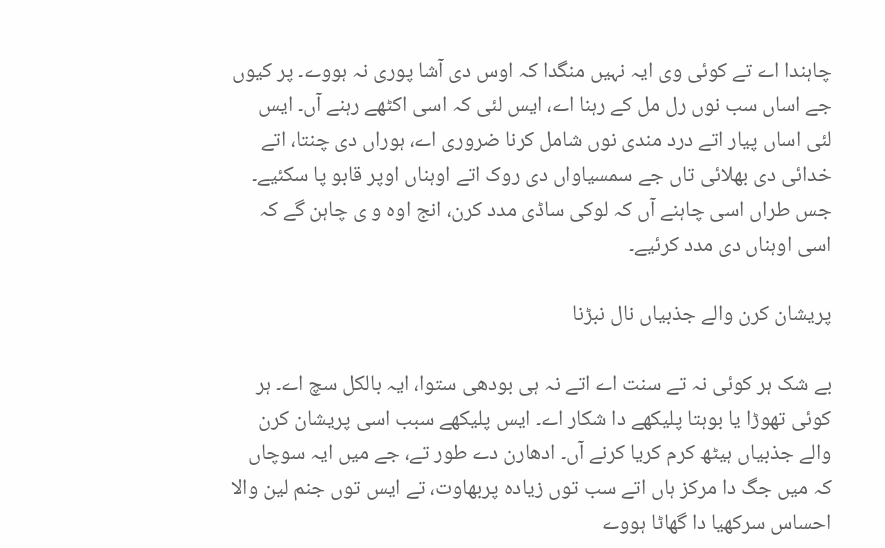چاہندا اے تے کوئی وی ایہ نہیں منگدا کہ اوس دی آشا پوری نہ ہووے۔ پر کیوں جے اساں سب نوں رل مل کے رہنا اے، ایس لئی کہ اسی اکٹھے رہنے آں۔ ایس لئی اساں پیار اتے درد مندی نوں شامل کرنا ضروری اے، ہوراں دی چنتا، اتے خدائی دی بھلائی تاں جے سمسیاواں دی روک اتے اوہناں اوپر قابو پا سکئیے۔ جس طراں اسی چاہنے آں کہ لوکی ساڈی مدد کرن، انج اوہ و ی چاہن گے کہ اسی اوہناں دی مدد کرئیے۔

پریشان کرن والے جذبیاں نال نبڑنا

بے شک ہر کوئی نہ تے سنت اے اتے نہ ہی بودھی ستوا، ایہ بالکل سچ اے۔ ہر کوئی تھوڑا یا بوہتا پلیکھے دا شکار اے۔ ایس پلیکھے سبب اسی پریشان کرن والے جذبیاں ہیٹھ کرم کریا کرنے آں۔ ادھارن دے طور تے، جے میں ایہ سوچاں کہ میں جگ دا مرکز ہاں اتے سب توں زیادہ پربھاوت، تے ایس توں جنم لین والا احساس سرکھیا دا گھاٹا ہووے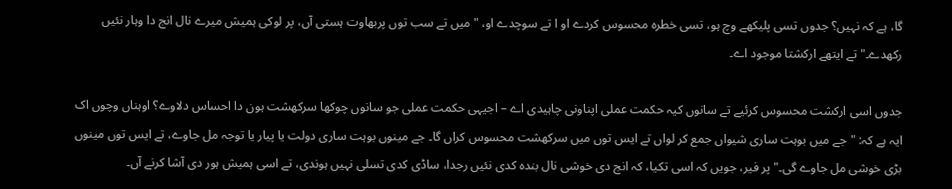گا، ہے کہ نہیں؟ جدوں تسی پلیکھے وچ ہو، تسی خطرہ محسوس کردے او ا تے سوچدے او، "میں تے سب توں پربھاوت ہستی آں، پر لوکی ہمیش میرے نال انج دا وہار نئیں رکھدے۔" تے ایتھے ارکشتا موجود اے۔

جدوں اسی ارکشت محسوس کرئیے تے سانوں کیہ حکمت عملی اپناونی چاہیدی اے – اجیہی حکمت عملی جو سانوں چوکھا سرکھشت ہون دا احساس دلاوے؟ اوہناں وچوں اک ایہ ہے کہ: "جے میں بوہت ساری شیواں جمع کر لواں تے ایس توں میں سرکھشت محسوس کراں گا۔ جے مینوں بوہت ساری دولت یا پیار یا توجہ مل جاوے، تے ایس توں مینوں بڑی خوشی مل جاوے گی۔" پر فیر، جویں کہ اسی تکیا، کہ انج دی خوشی نال بندہ کدی نئیں رجدا، ساڈی کدی تسلی نہیں ہوندی، تے اسی ہمیش ہور دی آشا کرنے آں۔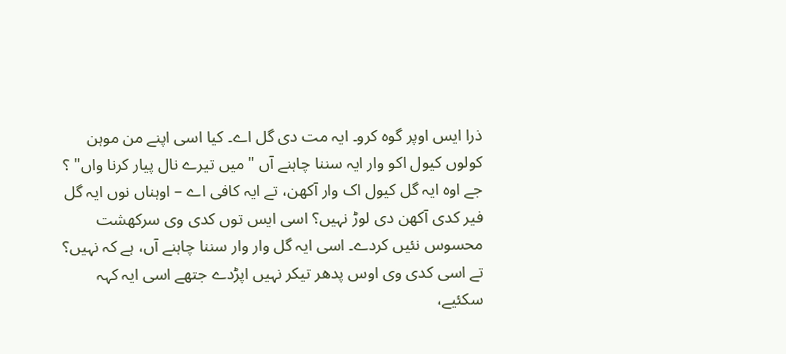ذرا ایس اوپر گوہ کرو۔ ایہ مت دی گل اے۔ کیا اسی اپنے من موہن کولوں کیول اکو وار ایہ سننا چاہنے آں "میں تیرے نال پیار کرنا واں" ؟ جے اوہ ایہ گل کیول اک وار آکھن، تے ایہ کافی اے – اوہناں نوں ایہ گل فیر کدی آکھن دی لوڑ نہیں؟ اسی ایس توں کدی وی سرکھشت محسوس نئیں کردے۔ اسی ایہ گل وار وار سننا چاہنے آں، ہے کہ نہیں؟ تے اسی کدی وی اوس پدھر تیکر نہیں اپڑدے جتھے اسی ایہ کہہ سکئیے،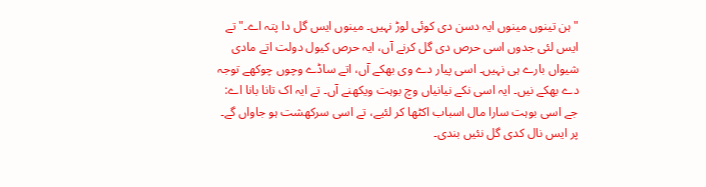"ہن تینوں مینوں ایہ دسن دی کوئی لوڑ نہیں۔ مینوں ایس گل دا پتہ اے۔" تے ایس لئی جدوں اسی حرص دی گل کرنے آں، ایہ حرص کیول دولت اتے مادی شیواں بارے ہی نہیں۔ اسی پیار دے وی بھکے آں، اتے ساڈے وچوں چوکھے توجہ دے بھکے نیں۔ ایہ اسی نکے نیانیاں وچ بوہت ویکھنے آں۔ تے ایہ اک تانا بانا اے: جے اسی بوہت سارا مال اسباب اکٹھا کر لئیے، تے اسی سرکھشت ہو جاواں گے۔ پر ایس نال کدی گل نئیں بندی۔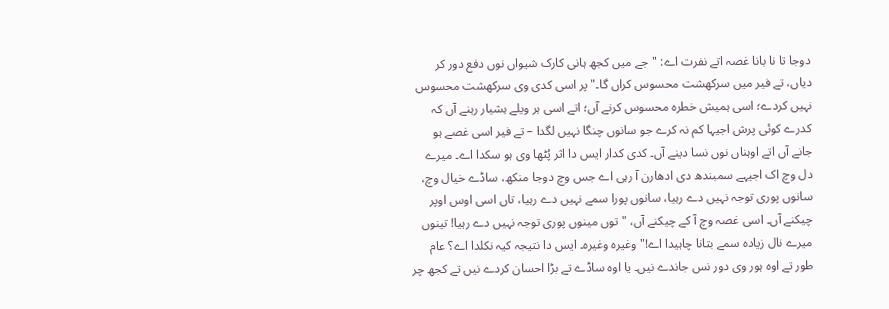دوجا تا نا بانا غصہ اتے نفرت اے: "جے میں کجھ ہانی کارک شیواں نوں دفع دور کر دیاں، تے فیر میں سرکھشت محسوس کراں گا۔" پر اسی کدی وی سرکھشت محسوس نہیں کردے؛ اسی ہمیش خطرہ محسوس کرنے آں؛ اتے اسی ہر ویلے ہشیار رہنے آں کہ کدرے کوئی پرش اجیہا کم نہ کرے جو سانوں چنگا نہیں لگدا – تے فیر اسی غصے ہو جانے آں اتے اوہناں نوں نسا دینے آں۔ کدی کدار ایس دا اثر پُٹھا وی ہو سکدا اے۔ میرے دل وچ اک اجیہے سمبندھ دی ادھارن آ رہی اے جس وچ دوجا منکھ، ساڈے خیال وچ، سانوں پوری توجہ نہیں دے رہیا، سانوں پورا سمے نہیں دے رہیا، تاں اسی اوس اوپر چیکنے آں۔ اسی غصہ وچ آ کے چیکنے آں، "توں مینوں پوری توجہ نہیں دے رہیا! تینوں میرے نال زیادہ سمے بتانا چاہیدا اے!" وغیرہ وغیرہ۔ ایس دا نتیجہ کیہ نکلدا اے؟ عام طور تے اوہ ہور وی دور نس جاندے نیں۔ یا اوہ ساڈے تے بڑا احسان کردے نیں تے کجھ چر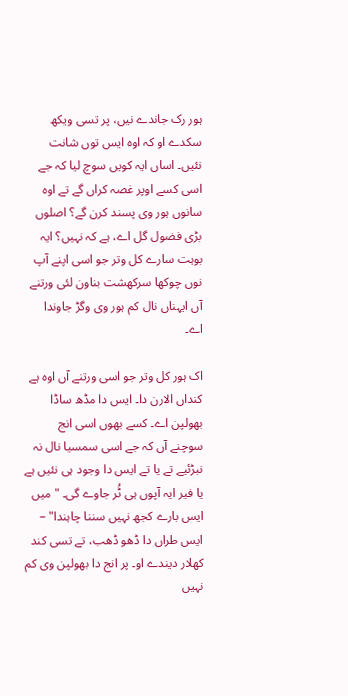ہور رک جاندے نیں، پر تسی ویکھ سکدے او کہ اوہ ایس توں شانت نئیں۔ اساں ایہ کویں سوچ لیا کہ جے اسی کسے اوپر غصہ کراں گے تے اوہ سانوں ہور وی پسند کرن گے؟ اصلوں بڑی فضول گل اے، ہے کہ نہیں؟ ایہ بوہت سارے کل وتر جو اسی اپنے آپ نوں چوکھا سرکھشت بناون لئی ورتنے آں ایہناں نال کم ہور وی وگڑ جاوندا اے۔

اک ہور کل وتر جو اسی ورتنے آں اوہ ہے کنداں الارن دا۔ ایس دا مڈھ ساڈا بھولپن اے۔ کسے بھوں اسی انج سوچنے آں کہ جے اسی سمسیا نال نہ نبڑئیے تے یا تے ایس دا وجود ہی نئیں ہے یا فیر ایہ آپوں ہی ٹُر جاوے گی۔ "میں ایس بارے کجھ نہیں سننا چاہندا" – ایس طراں دا ڈھو ڈھب، تے تسی کند کھلار دیندے او۔ پر انج دا بھولپن وی کم نہیں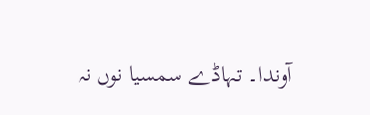آوندا۔ تہاڈے سمسیا نوں نہ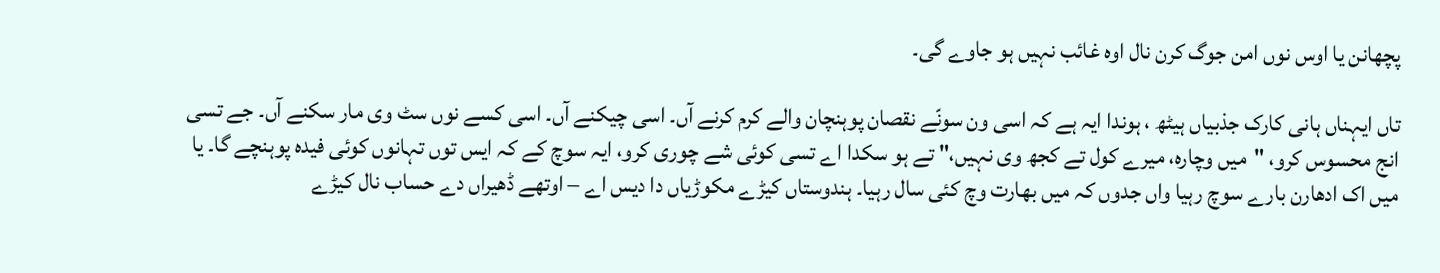پچھانن یا اوس نوں امن جوگ کرن نال اوہ غائب نہیں ہو جاوے گی۔

تاں ایہناں ہانی کارک جذبیاں ہیٹھ ، ہوندا ایہ ہے کہ اسی ون سونّے نقصان پوہنچان والے کرم کرنے آں۔ اسی چیکنے آں۔ اسی کسے نوں سٹ وی مار سکنے آں۔ جے تسی انج محسوس کرو، "میں وچارہ، میرے کول تے کجھ وی نہیں،" تے ہو سکدا اے تسی کوئی شے چوری کرو، ایہ سوچ کے کہ ایس توں تہانوں کوئی فیدہ پوہنچے گا۔ یا میں اک ادھارن بارے سوچ رہیا واں جدوں کہ میں بھارت وچ کئی سال رہیا۔ ہندوستاں کیڑے مکوڑیاں دا دیس اے – اوتھے ڈھیراں دے حساب نال کیڑے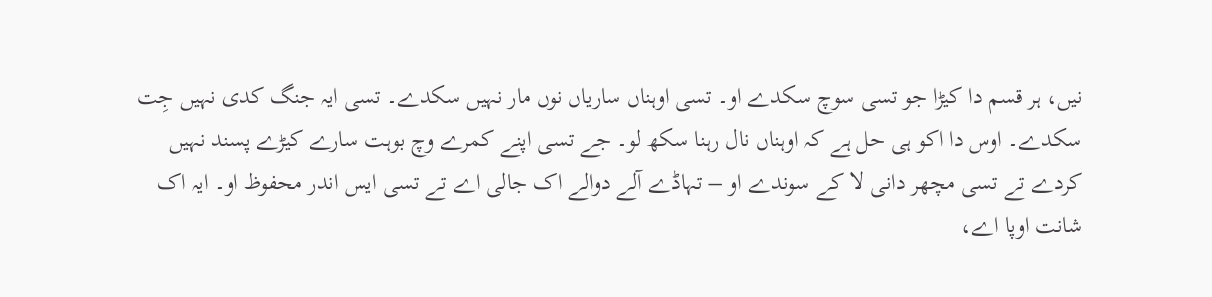نیں، ہر قسم دا کیڑا جو تسی سوچ سکدے او۔ تسی اوہناں ساریاں نوں مار نہیں سکدے۔ تسی ایہ جنگ کدی نہیں جِت سکدے۔ اوس دا اکو ہی حل ہے کہ اوہناں نال رہنا سکھ لو۔ جے تسی اپنے کمرے وچ بوہت سارے کیڑے پسند نہیں کردے تے تسی مچھر دانی لا کے سوندے او – تہاڈے آلے دوالے اک جالی اے تے تسی ایس اندر محفوظ او۔ ایہ اک شانت اوپا اے،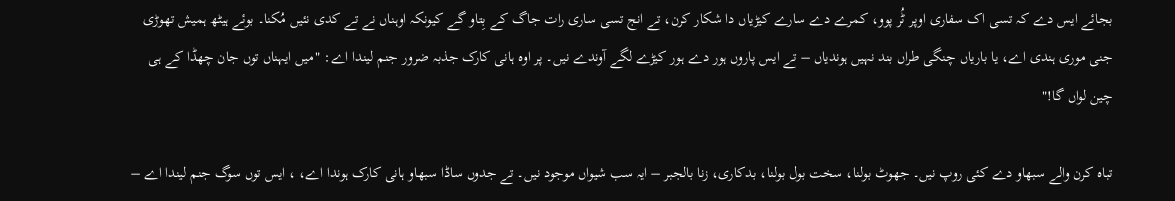بجائے ایس دے کہ تسی اک سفاری اوپر ٹُر پوو، کمرے دے سارے کیڑیاں دا شکار کرن، تے انج تسی ساری رات جاگ کے بِتاو گے کیونکہ اوہناں نے تے کدی نئیں مُکنا۔ بوئے ہیٹھ ہمیش تھوڑی جنی موری ہندی اے، یا باریاں چنگی طراں بند نہیں ہوندیاں – تے ایس پاروں ہور دے ہور کیڑے لگے آوندے نیں۔ پر اوہ ہانی کارک جذبہ ضرور جنم لیندا اے: "میں ایہناں توں جان چھڈا کے ہی چین لواں گا!"

تباہ کرن والے سبھاو دے کئی روپ نیں۔ جھوٹ بولنا، سخت بول بولنا، بدکاری، زنا بالجبر – ایہ سب شیواں موجود نیں۔ تے جدوں ساڈا سبھاو ہانی کارک ہوندا اے، ، ایس توں سوگ جنم لیندا اے –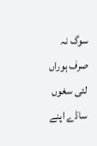سوگ نہ صرف ہوراں لئی سغوں ساڈے اپنے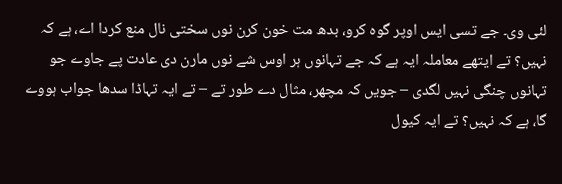لئی وی۔ جے تسی ایس اوپر گوہ کرو، بدھ مت خون کرن نوں سختی نال منع کردا اے، ہے کہ نہیں؟ تے ایتھے معاملہ ایہ ہے کہ جے تہانوں ہر اوس شے نوں مارن دی عادت پے جاوے جو تہانوں چنگی نہیں لگدی – جویں کہ مچھر، مثال دے طور تے – تے ایہ تہاڈا سدھا جواب ہووے گا، ہے کہ نہیں؟ تے ایہ کیول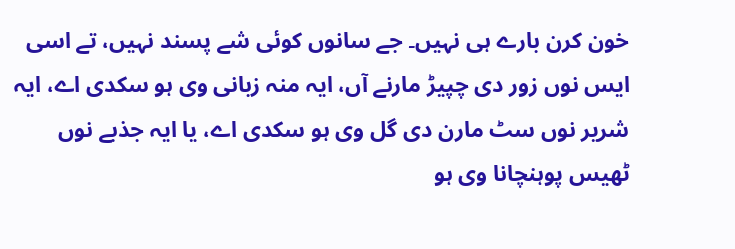خون کرن بارے ہی نہیں۔ جے سانوں کوئی شے پسند نہیں، تے اسی ایس نوں زور دی چپیڑ مارنے آں، ایہ منہ زبانی وی ہو سکدی اے، ایہ شریر نوں سٹ مارن دی گل وی ہو سکدی اے، یا ایہ جذبے نوں ٹھیس پوہنچانا وی ہو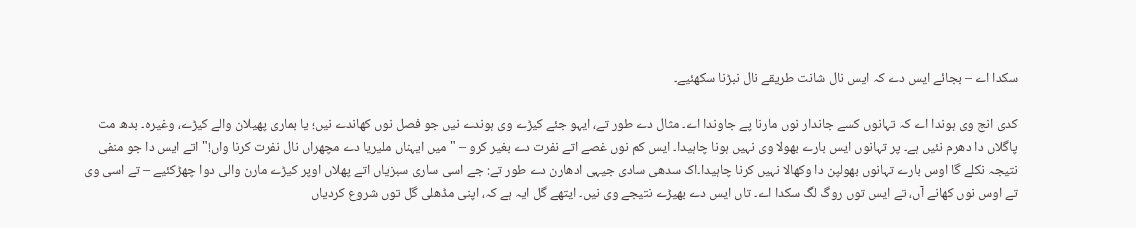سکدا اے – بجائے ایس دے کہ ایس نال شانت طریقے نال نبڑنا سکھئیے۔

کدی انج وی ہوندا اے کہ تہانوں کسے جاندار نوں مارنا پے جاوندا اے۔ مثال دے طور تے، ایہو جئے کیڑے وی ہوندے نیں جو فصل نوں کھاندے نیں؛ یا بماری پھیلان والے کیڑے، وغیرہ۔ بدھ مت پاگلاں دا دھرم نئیں ہے۔ پر تہانوں ایس بارے بھولا وی نہیں ہونا چاہیدا۔ ایس کم نوں غصے اتے نفرت دے بغیر کرو – "میں ایہناں ملیریا دے مچھراں نال نفرت کرنا واں!" اتے ایس دا جو منفی نتیجہ نکلے گا اوس بارے تہانوں بھولپن دا وکھالا نہیں کرنا چاہیدا۔اک سدھی سادی جیہی ادھارن دے طور تے: جے اسی ساری سبزیاں اتے پھلاں اوپر کیڑے مارن والی دوا چھڑکئیے – تے اسی وی تے اوس نوں کھانے آں، تے ایس توں روگ لگ سکدا اے۔ تاں ایس دے بھیڑے نتیجے وی نیں۔ ایتھے گل ایہ ہے کہ، اپنی مڈھلی گل توں شروع کردیاں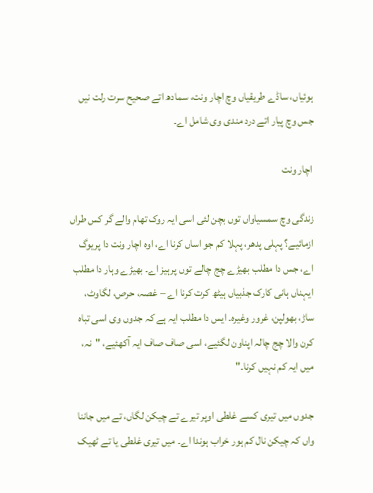ہوئیاں، ساڈے طریقیاں وچ اچار ونت، سمادھ اتے صحیح سرت رلت نیں جس وچ پیار اتے درد مندی وی شامل اے۔

اچار ونت

زندگی وچ سمسیاواں توں بچن لئی اسی ایہ روک تھام والے گر کس طراں ازمائیے؟ پہلی پدھر، پہلا کم جو اساں کرنا اے، اوہ اچار ونت دا پریوگ اے، جس دا مطلب بھیڑے چج چالے توں پرہیز اے۔ بھیڑے وہار دا مطلب ایہناں ہانی کارک جذبیاں ہیٹھ کرت کرنا اے – غصہ، حرص، لگاوٹ، ساڑ، بھولپن، غرور وغیرہ۔ ایس دا مطلب ایہ ہے کہ جدوں وی اسی تباہ کرن والا چج چالہ اپناون لگئیے، اسی صاف صاف ایہ آکھئیے، "نہ، میں ایہ کم نہیں کرنا۔"

جدوں میں تیری کسے غلطی اوپر تیرے تے چیکن لگاں، تے میں جاننا واں کہ چیکن نال کم ہور خراب ہوندا اے۔ میں تیری غلطی یا تے ٹھیک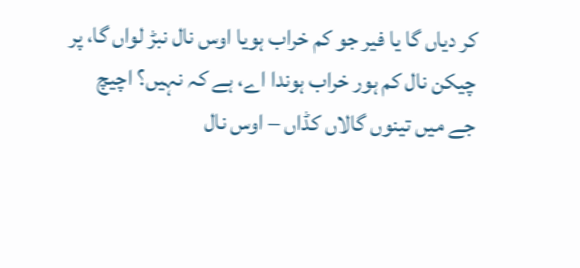کر دیاں گا یا فیر جو کم خراب ہویا اوس نال نبڑ لواں گا، پر چیکن نال کم ہور خراب ہوندا اے، ہے کہ نہیں؟ اچیچ جے میں تینوں گالاں کڈاں – اوس نال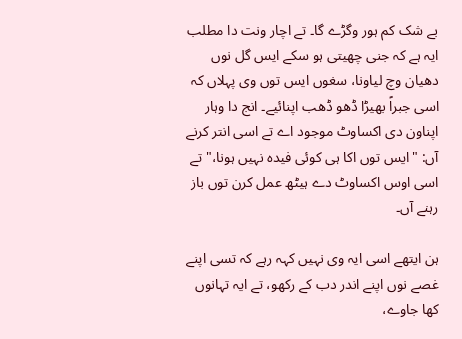بے شک کم ہور وگڑے گا۔ تے اچار ونت دا مطلب ایہ ہے کہ جنی چھیتی ہو سکے ایس گل نوں دھیان وچ لیاونا، سغوں ایس توں وی پہلاں کہ اسی جبراً بھیڑا ڈھو ڈھب اپنائیے۔ انج دا وہار اپناون دی اکساوٹ موجود اے تے اسی انتر کرنے آں: "ایس توں اکا ہی کوئی فیدہ نہیں ہونا،" تے اسی اوس اکساوٹ دے ہیٹھ عمل کرن توں باز رہنے آں۔

ہن ایتھے اسی ایہ وی نہیں کہہ رہے کہ تسی اپنے غصے نوں اپنے اندر دب کے رکھو، تے ایہ تہانوں کھا جاوے،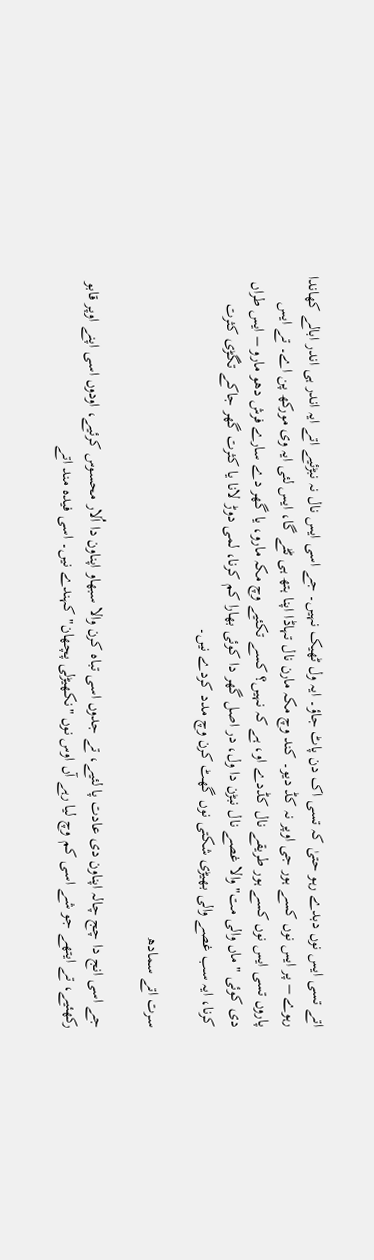اتے تسی ایس نوں دبدے رہو حتیٰ کہ تسی اک دن پاٹ جاؤ۔ ایہ ول ٹھیک نہیں۔ جے اسی ایس نال نہ نبڑئیے اتے ایہ اندر ہی اندر ابالے کھاندا رہوے – پر ایس نوں کسے ہور جی اوپر نہ کڈ دیو۔ کند وچ مکہ مارن نال تہاڈا اپنا ہتھ ہی ٹٹے گا، ایس لئی ایہ وی مورکھ پن اے۔ تے ایس پاروں تسی ایس نوں کسے ہور طریقے نال کڈدے او، ہے کہ نہیں؟ کسے تکئیے وچ مکہ مارو، یا گھر دے سارے فرش دھو مارو – ایس طراں دی کوئی "ماں والی مت" والا غصے نال نبڑن دا ول، در اصل گھر دا کوئی بھارا کم کرنا، لمی دوڑ لانا یا کثرت گھر جاکے تگڑی کثرت کرنا، ایہ سب غصے والی بھیڑی شکتی نوں گھٹ کرن وچ مدد کردے نیں۔

سرت اتے سمادھ

جے اسی انج دا چج چالہ اپناون دی عادت پا لئیے، تے جدوں اسی تباہ کرن والا سبھاو اپناون دا اُلار محسوس کرئیے، اودوں اسی اپنے اوپر قابو رکھئیے، تے ایتھے جو شے اسی کم وچ لیا رہے آں اوس نوں "نکھیڑلی پچھان" کہندے نیں۔ اسی فیدہ مند اتے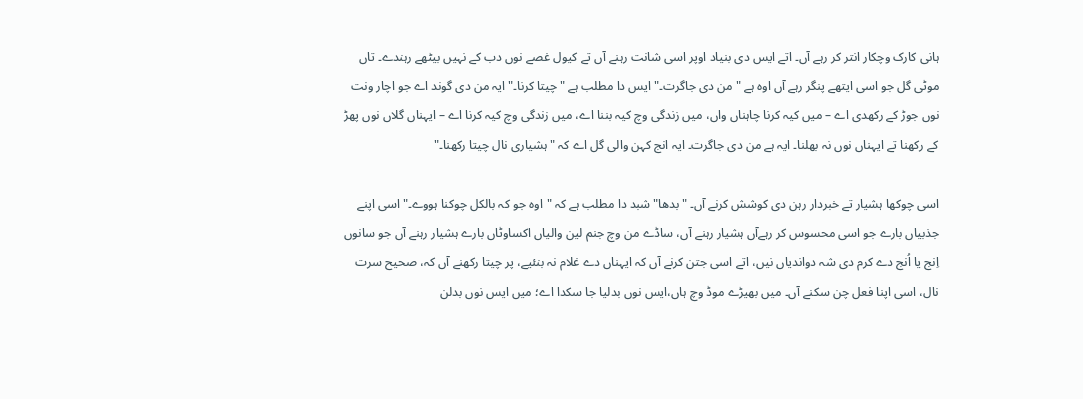ہانی کارک وچکار انتر کر رہے آں۔ اتے ایس دی بنیاد اوپر اسی شانت رہنے آں تے کیول غصے نوں دب کے نہیں بیٹھے رہندے۔ تاں موٹی گل جو اسی ایتھے پنگر رہے آں اوہ ہے "من دی جاگرت۔" ایس دا مطلب ہے "چیتا کرنا۔" ایہ من دی گوند اے جو اچار ونت نوں جوڑ کے رکھدی اے – میں کیہ کرنا چاہناں واں، میں زندگی وچ کیہ بننا اے، میں زندگی وچ کیہ کرنا اے – ایہناں گلاں نوں پھڑ کے رکھنا تے ایہناں نوں نہ بھلنا۔ ایہ ہے من دی جاگرت۔ ایہ انج کہن والی گل اے کہ "ہشیاری نال چیتا رکھنا۔"

اسی چوکھا ہشیار تے خبردار رہن دی کوشش کرنے آں۔ "بدھا" شبد دا مطلب ہے کہ "اوہ جو کہ بالکل چوکنا ہووے۔" اسی اپنے جذبیاں بارے جو اسی محسوس کر رہےآں ہشیار رہنے آں، ساڈے من وچ جنم لین والیاں اکساوٹاں بارے ہشیار رہنے آں جو سانوں اِنج یا اُنج دے کرم دی شہ دواندیاں نیں، اتے اسی جتن کرنے آں کہ ایہناں دے غلام نہ بنئیے، پر چیتا رکھنے آں کہ، صحیح سرت نال، اسی اپنا فعل چن سکنے آں۔ میں بھیڑے موڈ وچ ہاں،ایس نوں بدلیا جا سکدا اے؛ میں ایس نوں بدلن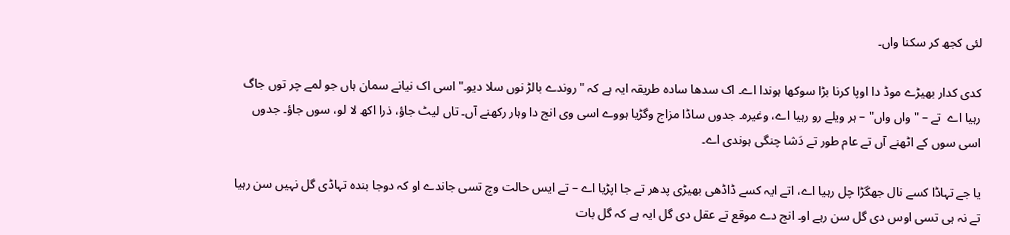لئی کجھ کر سکنا واں۔

کدی کدار بھیڑے موڈ دا اوپا کرنا بڑا سوکھا ہوندا اے۔ اک سدھا سادہ طریقہ ایہ ہے کہ "روندے بالڑ نوں سلا دیو۔" اسی اک نیانے سمان ہاں جو لمے چر توں جاگ رہیا اے  تے – "واں واں" – ہر ویلے رو رہیا اے، وغیرہ۔ جدوں ساڈا مزاج وگڑیا ہووے اسی وی انج دا وہار رکھنے آں۔ تاں لیٹ جاؤ، ذرا اکھ لا لو، سوں جاؤ۔ جدوں اسی سوں کے اٹھنے آں تے عام طور تے دَشا چنگی ہوندی اے۔

یا جے تہاڈا کسے نال جھگڑا چل رہیا اے، اتے ایہ کسے ڈاڈھی بھیڑی پدھر تے جا اپڑیا اے – تے ایس حالت وچ تسی جاندے او کہ دوجا بندہ تہاڈی گل نہیں سن رہیا تے نہ ہی تسی اوس دی گل سن رہے او۔ انج دے موقع تے عقل دی گل ایہ ہے کہ گل بات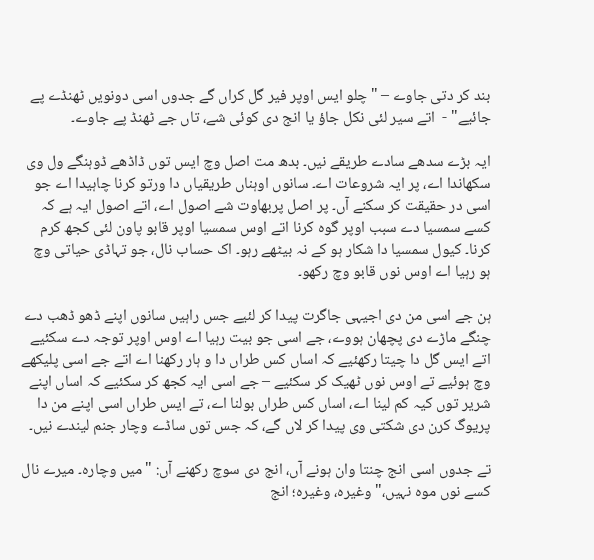بند کر دتی جاوے – "چلو ایس اوپر فیر گل کراں گے جدوں اسی دونویں ٹھنڈے پے جائیے" -  اتے سیر لئی نکل جاؤ یا انج دی کوئی شے، تاں جے ٹھنڈ پے جاوے۔

ایہ بڑے سدھے سادے طریقے نیں۔ بدھ مت اصل وچ ایس توں ڈاڈھے ڈوہنگے ول وی سکھاندا اے، پر ایہ شروعات اے۔ سانوں اوہناں طریقیاں دا ورتو کرنا چاہیدا اے جو اسی در حقیقت کر سکنے آں۔ پر اصل پربھاوت شے اصول اے، اتے اصول ایہ ہے کہ کسے سمسیا دے سبب اوپر گوہ کرنا اتے اوس سمسیا اوپر قابو پاون لئی کجھ کرم کرنا۔ کیول سمسیا دا شکار ہو کے نہ بیٹھے رہو۔ اک حساب نال، جو تہاڈی حیاتی وچ ہو رہیا اے اوس نوں قابو وچ رکھو۔

ہن جے اسی من دی اجیہی جاگرت پیدا کر لئیے جس راہیں سانوں اپنے ڈھو ڈھب دے چنگے ماڑے دی پچھان ہووے، جے اسی جو بیت رہیا اے اوس اوپر توجہ دے سکئیے اتے ایس گل دا چیتا رکھئیے کہ اساں کس طراں دا و ہار رکھنا اے اتے جے اسی پلیکھے وچ ہوئیے تے اوس نوں ٹھیک کر سکئیے – جے اسی ایہ کجھ کر سکئیے کہ اساں اپنے شریر توں کیہ کم لینا اے، اساں کس طراں بولنا اے، تے ایس طراں اسی اپنے من دا پریوگ کرن دی شکتی وی پیدا کر لاں گے، کہ جس توں ساڈے وچار جنم لیندے نیں۔

تے جدوں اسی انج چنتا وان ہونے آں، انج دی سوچ رکھنے آں: "میں وچارہ۔ میرے نال کسے نوں موہ نہیں،" وغیرہ، وغیرہ؛ انج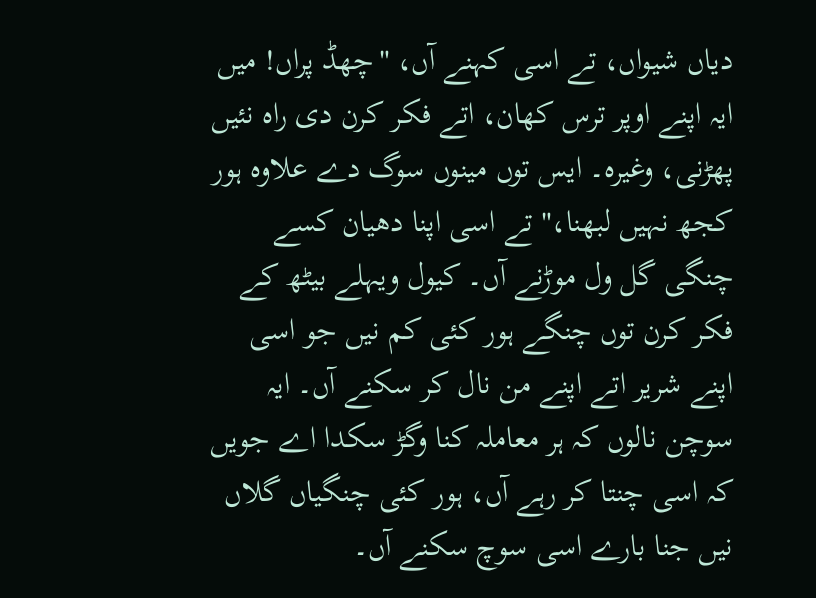دیاں شیواں، تے اسی کہنے آں، "چھڈ پراں! میں ایہ اپنے اوپر ترس کھان، اتے فکر کرن دی راہ نئیں پھڑنی، وغیرہ۔ ایس توں مینوں سوگ دے علاوہ ہور کجھ نہیں لبھنا،" تے اسی اپنا دھیان کسے چنگی گل ول موڑنے آں۔ کیول ویہلے بیٹھ کے فکر کرن توں چنگے ہور کئی کم نیں جو اسی اپنے شریر اتے اپنے من نال کر سکنے آں۔ ایہ سوچن نالوں کہ ہر معاملہ کنا وگڑ سکدا اے جویں کہ اسی چنتا کر رہے آں، ہور کئی چنگیاں گلاں نیں جنا بارے اسی سوچ سکنے آں۔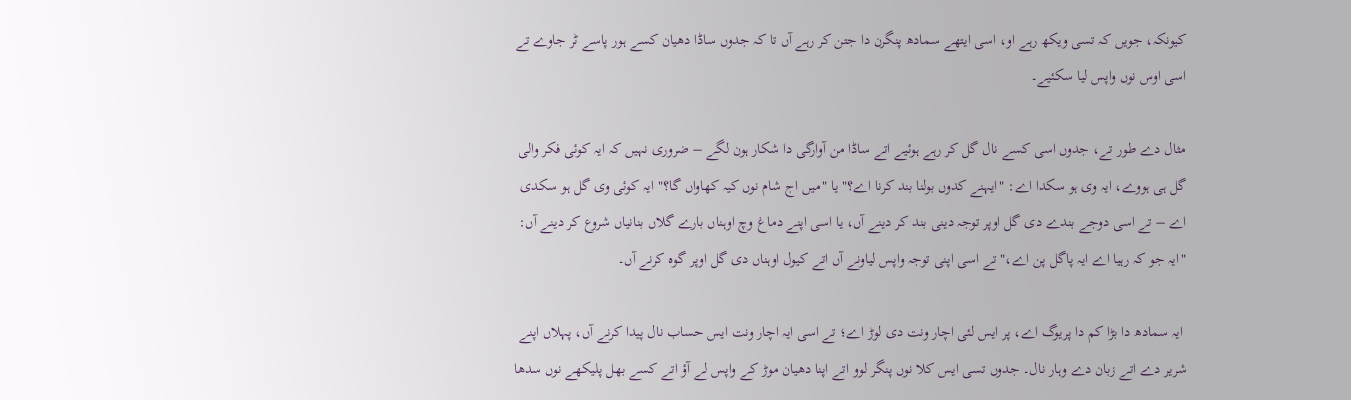کیونکہ، جویں کہ تسی ویکھ رہے او، اسی ایتھے سمادھ پنگرن دا جتن کر رہے آں تا کہ جدوں ساڈا دھیان کسے ہور پاسے ٹر جاوے تے اسی اوس نوں واپس لیا سکئیے۔

مثال دے طور تے، جدوں اسی کسے نال گل کر رہے ہوئیے اتے ساڈا من آوارگی دا شکار ہون لگے – ضروری نہیں کہ ایہ کوئی فکر والی گل ہی ہووے، ایہ وی ہو سکدا اے: "ایہنے کدوں بولنا بند کرنا اے؟" یا "میں اج شام نوں کیہ کھاواں گا؟" ایہ کوئی وی گل ہو سکدی اے – تے اسی دوجے بندے دی گل اوپر توجہ دینی بند کر دینے آں، یا اسی اپنے دماغ وچ اوہناں بارے گلاں بنانیاں شروع کر دینے آں: "ایہ جو کہ رہیا اے ایہ پاگل پن اے،" تے اسی اپنی توجہ واپس لیاونے آں اتے کیول اوہناں دی گل اوپر گوہ کرنے آں۔

 ایہ سمادھ دا بڑا کم دا پریوگ اے، پر ایس لئی اچار ونت دی لوڑ اے؛ تے اسی ایہ اچار ونت ایس حساب نال پیدا کرنے آں، پہلاں اپنے شریر دے اتے زبان دے وہار نال۔ جدوں تسی ایس کلا نوں پنگر لوو اتے اپنا دھیان موڑ کے واپس لے آؤ اتے کسے بھل پلیکھے نوں سدھا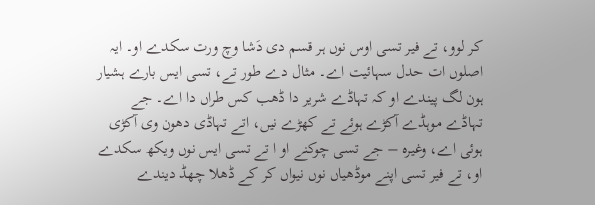کر لوو، تے فیر تسی اوس نوں ہر قسم دی دَشا وچ ورت سکدے او۔ ایہ اصلوں ات حدل سہائیت اے۔ مثال دے طور تے، تسی ایس بارے ہشیار ہون لگ پیندے او کہ تہاڈے شریر دا ڈھب کس طراں دا اے۔ جے تہاڈے موہڈے آکڑے ہوئے تے کھڑے نیں، اتے تہاڈی دھون وی آکڑی ہوئی اے، وغیرہ – جے تسی چوکنے او ا تے تسی ایس نوں ویکھ سکدے او، تے فیر تسی اپنے موڈھیاں نوں نیواں کر کے ڈھلا چھڈ دیندے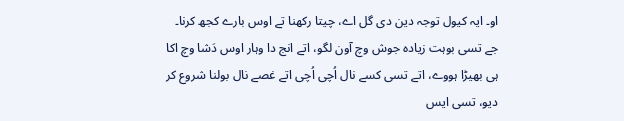او۔ ایہ کیول توجہ دین دی گل اے، چیتا رکھنا تے اوس بارے کجھ کرنا۔ جے تسی بوہت زیادہ جوش وچ آون لگو، اتے انج دا وہار اوس دَشا وچ اکا ہی بھیڑا ہووے، اتے تسی کسے نال اُچی اُچی اتے غصے نال بولنا شروع کر دیو، تسی ایس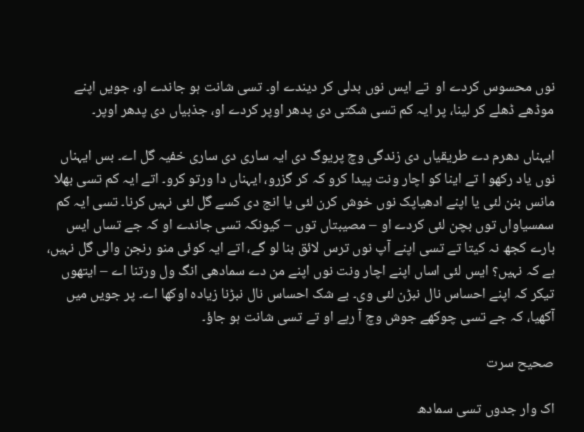نوں محسوس کردے او  تے ایس نوں بدلی کر دیندے او۔ تسی شانت ہو جاندے او، جویں اپنے موڈھے ڈھلے کر لینا، پر ایہ کم تسی شکتی دی پدھر اوپر کردے او، جذبیاں دی پدھر اوپر۔

ایہناں دھرم دے طریقیاں دی زندگی وچ پریوگ دی ایہ ساری دی ساری خفیہ گل اے۔ بس ایہناں نوں یاد رکھو ا تے اینا کو اچار ونت پیدا کرو کہ کر گزرو، ایہناں دا ورتو کرو۔ اتے ایہ کم تسی بھلا مانس بنن لئی یا اپنے ادھیاپک نوں خوش کرن لئی یا انج دی کسے گل لئی نہیں کرنا۔ تسی ایہ کم سمسیاواں توں بچن لئی کردے او – مصیبتاں توں – کیونکہ تسی جاندے او کہ جے تساں ایس بارے کجھ نہ کیتا تے تسی اپنے آپ نوں ترس لائق بنا لو گے، اتے ایہ کوئی منو رنجن والی گل نہیں، ہے کہ نہیں؟ ایس لئی اساں اپنے اچار ونت نوں اپنے من دے سمادھی انگ ول ورتنا اے – ایتھوں تیکر کہ اپنے احساس نال نبڑن لئی وی۔ بے شک احساس نال نبڑنا زیادہ اوکھا اے۔ پر جویں میں آکھیا، کہ جے تسی چوکھے جوش وچ آ رہے او تے تسی شانت ہو جاؤ۔

صحیح سرت

اک وار جدوں تسی سمادھ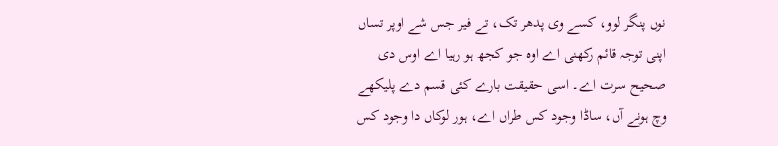نوں پنگر لوو، کسے وی پدھر تک، تے فیر جس شے اوپر تساں اپنی توجہ قائم رکھنی اے اوہ جو کجھ ہو رہیا اے اوس دی صحیح سرت اے۔ اسی حقیقت بارے کئی قسم دے پلیکھے وچ ہونے آں، ساڈا وجود کس طراں اے، ہور لوکاں دا وجود کس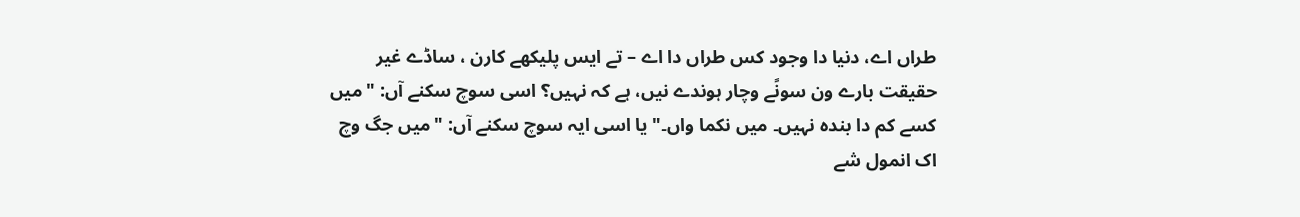طراں اے، دنیا دا وجود کس طراں دا اے – تے ایس پلیکھے کارن ، ساڈے غیر حقیقت بارے ون سونًے وچار ہوندے نیں، ہے کہ نہیں؟ اسی سوچ سکنے آں: "میں کسے کم دا بندہ نہیں۔ میں نکما واں۔" یا اسی ایہ سوچ سکنے آں: "میں جگ وچ اک انمول شے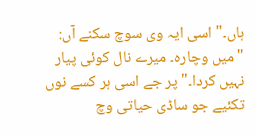ہاں۔" اسی ایہ وی سوچ سکنے آں: "میں وچارہ۔ میرے نال کوئی پیار نہیں کردا۔" پر جے اسی ہر کسے نوں تکئیے جو ساڈی حیاتی وچ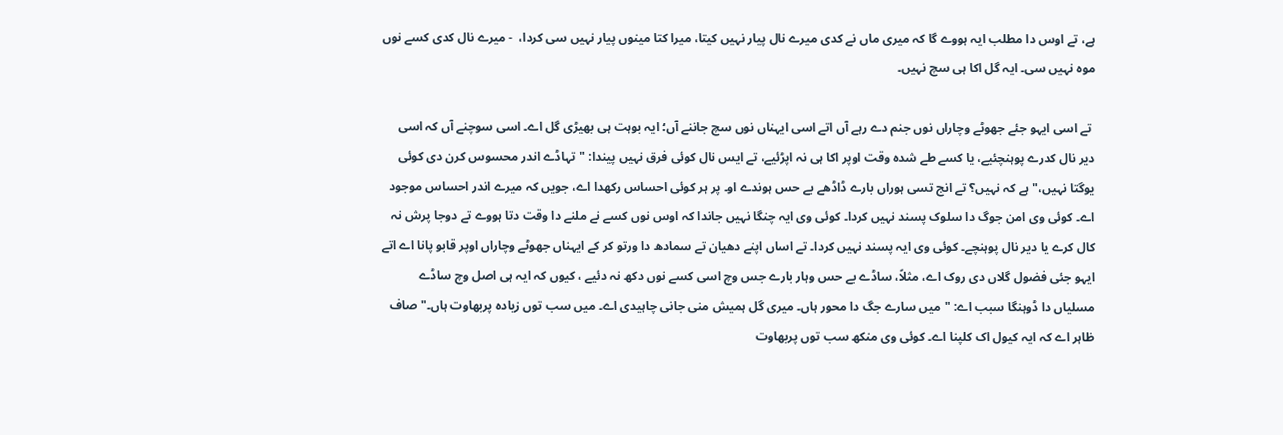ہے، تے اوس دا مطلب ایہ ہووے گا کہ میری ماں نے کدی میرے نال پیار نہیں کیتا، میرا کتا مینوں پیار نہیں سی کردا،  - میرے نال کدی کسے نوں موہ نہیں سی۔ ایہ گل اکا ہی سچ نہیں۔

 تے اسی ایہو جئے جھوٹے وچاراں نوں جنم دے رہے آں اتے اسی ایہناں نوں سچ جاننے آں؛ ایہ بوہت ہی بھیڑی گل اے۔ اسی سوچنے آں کہ اسی دیر نال کدرے پوہنچئیے، یا کسے طے شدہ وقت اوپر اکا ہی نہ اپڑئیے، تے ایس نال کوئی فرق نہیں پیندا: "تہاڈے اندر محسوس کرن دی کوئی یوگتا نہیں،" ہے کہ نہیں؟ تے انج تسی ہوراں بارے ڈاڈھے بے حس ہوندے او۔ پر ہر کوئی احساس رکھدا اے، جویں کہ میرے اندر احساس موجود اے۔ کوئی وی امن جوگ دا سلوک پسند نہیں کردا۔ کوئی وی ایہ چنگا نہیں جاندا کہ اوس نوں کسے نے ملنے دا وقت دتا ہووے تے دوجا پرش نہ کال کرے یا دیر نال پوہنچے۔ کوئی وی ایہ پسند نہیں کردا۔ تے اساں اپنے دھیان تے سمادھ دا ورتو کر کے ایہناں جھوٹے وچاراں اوپر قابو پانا اے اتے ایہو جئی فضول گلاں دی روک اے، مثلاً، ساڈے بے حس وہار بارے جس وچ اسی کسے نوں دکھ نہ دئیے ، کیوں کہ ایہ ہی اصل وچ ساڈے مسلیاں دا ڈوہنگا سبب اے: "میں سارے جگ دا محور ہاں۔ میری گل ہمیش منی جانی چاہیدی اے۔ میں سب توں زیادہ پربھاوت ہاں۔" صاف ظاہر اے کہ ایہ کیول اک کلپنا اے۔ کوئی وی منکھ سب توں پربھاوت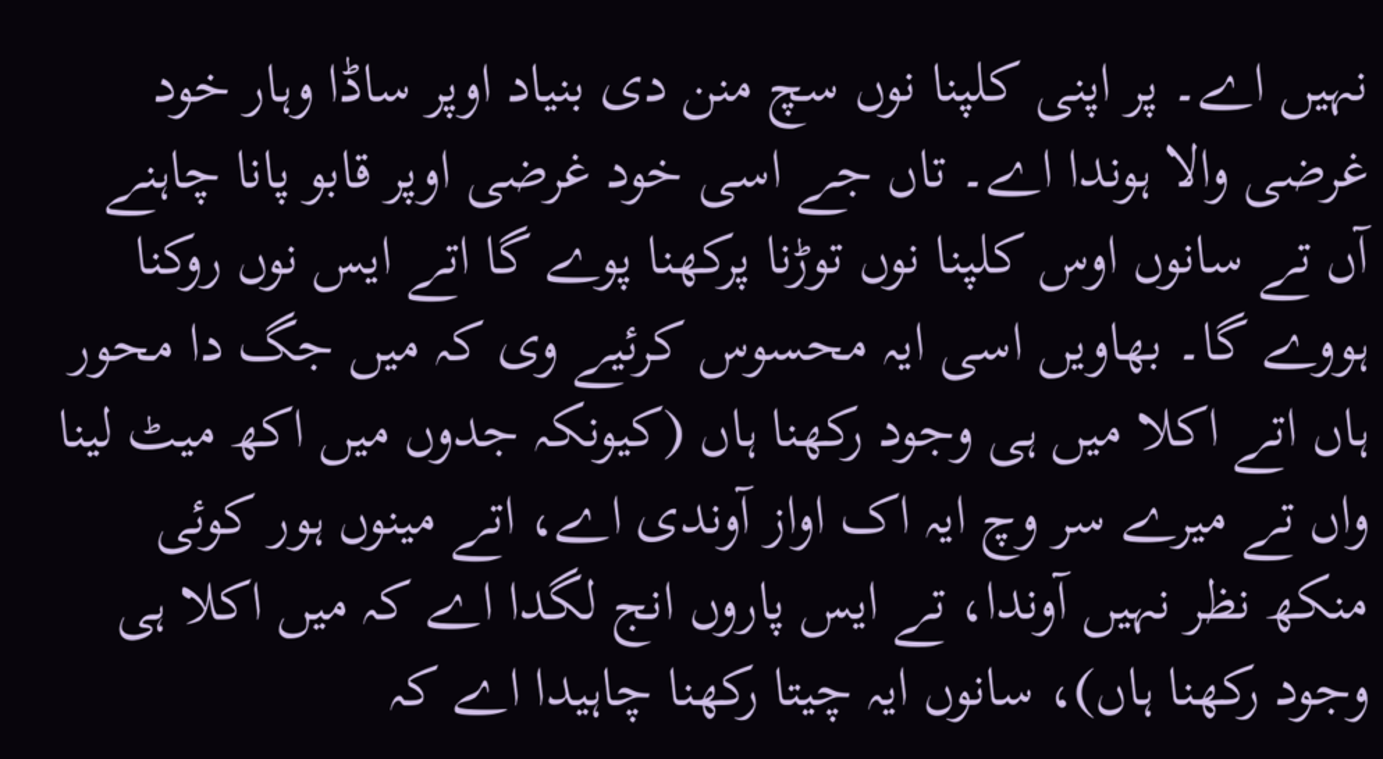نہیں اے۔ پر اپنی کلپنا نوں سچ منن دی بنیاد اوپر ساڈا وہار خود غرضی والا ہوندا اے۔ تاں جے اسی خود غرضی اوپر قابو پانا چاہنے آں تے سانوں اوس کلپنا نوں توڑنا پرکھنا پوے گا اتے ایس نوں روکنا ہووے گا۔ بھاویں اسی ایہ محسوس کرئیے وی کہ میں جگ دا محور ہاں اتے اکلا میں ہی وجود رکھنا ہاں (کیونکہ جدوں میں اکھ میٹ لینا واں تے میرے سر وچ ایہ اک اواز آوندی اے، اتے مینوں ہور کوئی منکھ نظر نہیں آوندا، تے ایس پاروں انج لگدا اے کہ میں اکلا ہی وجود رکھنا ہاں)، سانوں ایہ چیتا رکھنا چاہیدا اے کہ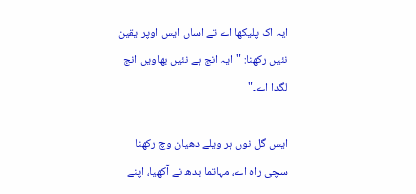ایہ اک پلیکھا اے تے اساں ایس اوپر یقین نئیں رکھنا: "ایہ انج ہے نئیں بھاویں انج لگدا اے۔"

ایس گل نوں ہر ویلے دھیان وچ رکھنا سچی راہ اے، مہاتما بدھ نے آکھیا، اپنے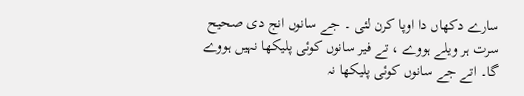سارے دکھاں دا اوپا کرن لئی ۔ جے سانوں انج دی صحیح سرت ہر ویلے ہووے ، تے فیر سانوں کوئی پلیکھا نہیں ہووے گا۔ اتے جے سانوں کوئی پلیکھا نہ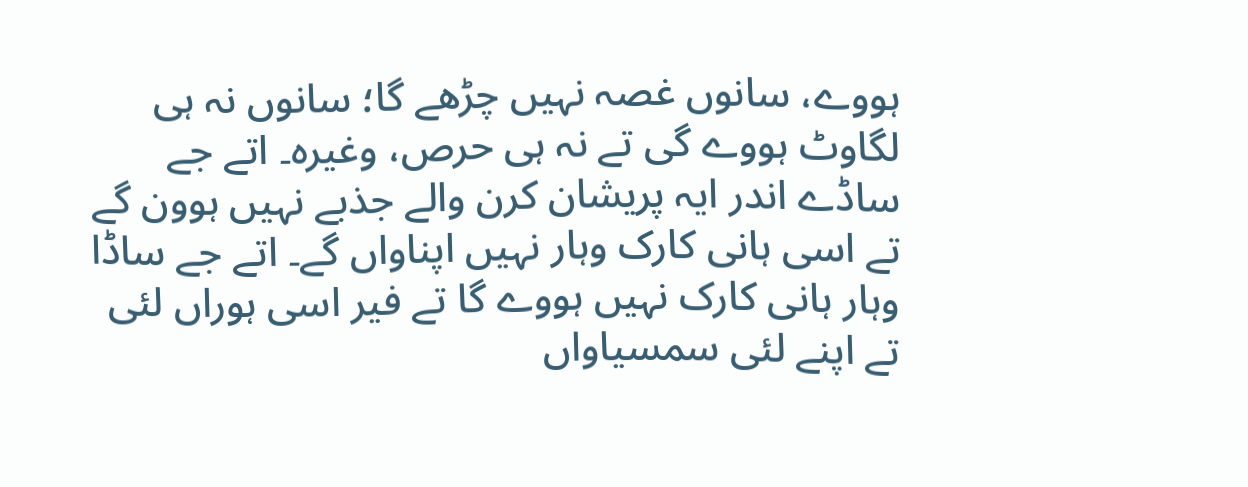ہووے، سانوں غصہ نہیں چڑھے گا؛ سانوں نہ ہی لگاوٹ ہووے گی تے نہ ہی حرص، وغیرہ۔ اتے جے ساڈے اندر ایہ پریشان کرن والے جذبے نہیں ہوون گے تے اسی ہانی کارک وہار نہیں اپناواں گے۔ اتے جے ساڈا وہار ہانی کارک نہیں ہووے گا تے فیر اسی ہوراں لئی تے اپنے لئی سمسیاواں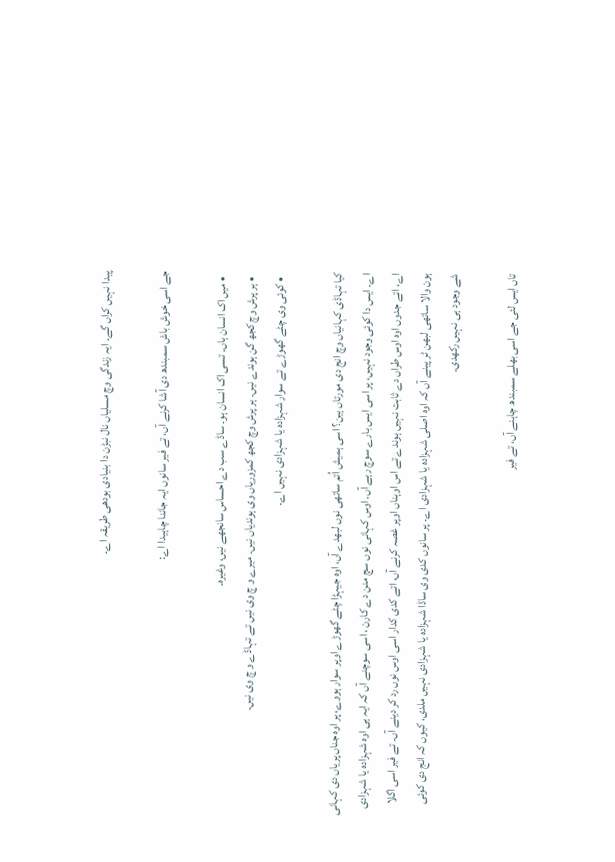پیدا نہیں کراں گے۔ ایہ زندگی وچ مسلیاں نال نبڑن دا بنیادی بودھی طریقہ اے۔

جے اسی خوش باش سمبندھ دی آشا کرنے آں، تے فیر سانوں ایہ جاننا چاہیدا اے:

  • میں اک انسان ہاں۔ تسی اک انسان ہو۔ ساڈے سب دے احساس سانجھے نیں، وغیرہ۔
  • ہر پرش وچ کجھ گن ہوندے نیں۔ ہر پرش وچ کجھ کمزوریاں وی ہوندیاں نیں۔ میرے و چ وی نیں تے تہاڈے و چ وی نیں۔
  • کوئی وی چٹے گھوڑے تے سوار شہزادہ یا شہزادی نہیں اے۔

کیا تہاڈی کہانیاں وچ انج دی مورتاں ہین؟ اسی ہمیش اُتم ساتھی نوں لبھدے آں، اوہ جیہڑا چٹے گھوڑے اوپر سوار ہووے، پر اوہ جناں پریاں دی کہانی اے۔ ایس دا کوئی وجود نہیں، پر اسی ایس بارے سوچ رہے آں۔ اوس کہانی نوں سچ منن دے کارن ، اسی سوچنے آں کہ ایہ ہی اوہ شہزادہ یا شہزادی اے، اتے جدوں اوہ اوس طراں دے ثابت نہیں ہوندے تے اس اوہناں اوپر غصہ کرنے آں، اتے کدی کدار اسی اوس نوں رد کر دینے آں۔ تے فیر اسی اگلا ہون والا ساتھی لبھن ٹر پینے آں کہ اوہ اصلی شہزادہ یا شہزادی اے۔ پر سانوں کدی وی ساڈا شہزادہ یا شہزادی نہیں ملدی، کیوں کہ انج دی کوئی شے وجود ہی نہیں رکھدی۔

تاں ایس لئی جے اسی بھلے سمبندھ چاہنے آں، تے فیر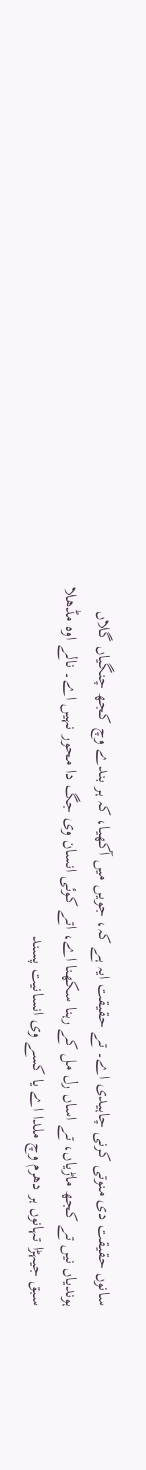سانوں حقیقت دی منوتی کرنی چاہیدی اے۔ تے حقیقت ایہ ہے کہ، جویں میں آکھیا، کہ ہر بندے وچ کجھ چنگیاں گلاں ہوندیاں نیں تے کجھ ماڑیاں، تے اساں رل مل کے رہنا سکھنا اے، اتے کوئی انسان وی جگ دا محور نہیں اے۔ نالے اوہ مڈھلا سبق جیہڑا تہانوں ہر دھرم وچ ملدا اے یا کسے وی انسانیت پسند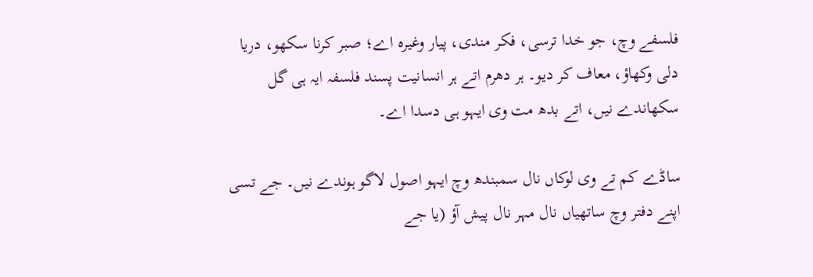فلسفے وچ، جو خدا ترسی، فکر مندی، پیار وغیرہ اے؛ صبر کرنا سکھو، دریا دلی وکھاؤ، معاف کر دیو۔ ہر دھرم اتے ہر انسانیت پسند فلسفہ ایہ ہی گل سکھاندے نیں، اتے بدھ مت وی ایہو ہی دسدا اے۔

ساڈے کم تے وی لوکاں نال سمبندھ وچ ایہو اصول لاگو ہوندے نیں۔ جے تسی اپنے دفتر وچ ساتھیاں نال مہر نال پیش آؤ (یا جے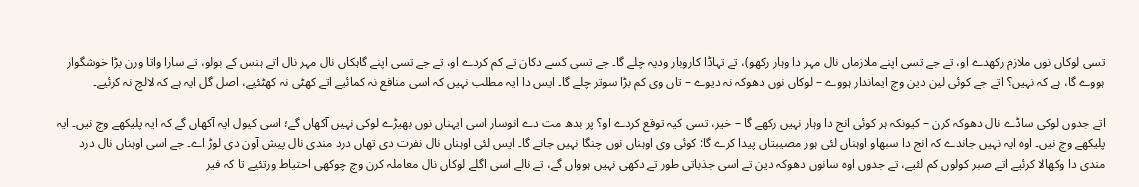تسی لوکاں نوں ملازم رکھدے او، تے جے تسی اپنے ملازماں نال مہر دا وہار رکھو)، تے تہاڈا کاروبار ودیہ چلے گا۔ جے تسی کسے دکان تے کم کردے او، تے جے تسی اپنے گاہکاں نال مہر نال اتے ہنس کے بولو، تے سارا واتا ورن بڑا خوشگوار ہووے گا، ہے کہ نہیں؟ اتے جے کوئی لین دین وچ ایماندار ہووے – لوکاں نوں دھوکہ نہ دیوے – تاں وی کم بڑا سوتر چلے گا۔ ایس دا ایہ مطلب نہیں کہ اسی منافع نہ کمائیے اتے کھٹی نہ کھٹئیے، اصل گل ایہ ہے کہ لالچ نہ کرئیے۔

اتے جدوں لوکی ساڈے نال دھوکہ کرن – کیونکہ ہر کوئی انج دا وہار نہیں رکھے گا – خیر، تسی کیہ توقع کردے او؟ پر بدھ مت دے انوسار اسی ایہناں نوں بھیڑے لوکی نہیں آکھاں گے؛ اسی کیول ایہ آکھاں گے کہ ایہ پلیکھے وچ نیں۔ ایہ پلیکھے وچ نیں۔ اوہ ایہ نہیں جاندے کہ انج دا سبھاو اوہناں لئی ہور مصیبتاں پیدا کرے گا: کوئی وی اوہناں نوں چنگا نہیں جانے گا۔ ایس لئی اوہناں نال نفرت دی تھاں درد مندی نال پیش آون دی لوڑ اے۔ جے اسی اوہناں نال درد مندی دا وکھالا کرئیے اتے صبر کولوں کم لئیے، تے جدوں اوہ سانوں دھوکہ دین تے اسی جذباتی طور تے دکھی نہیں ہوواں گے، تے نالے اسی اگلے لوکاں نال معاملہ کرن وچ چوکھی احتیاط ورتئیے تا کہ فیر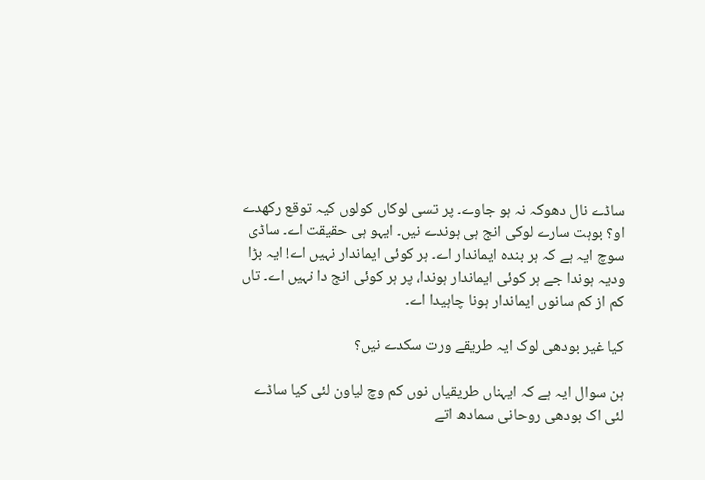ساڈے نال دھوکہ نہ ہو جاوے۔ پر تسی لوکاں کولوں کیہ توقع رکھدے او؟ بوہت سارے لوکی انج ہی ہوندے نیں۔ ایہو ہی حقیقت اے۔ ساڈی سوچ ایہ ہے کہ ہر بندہ ایماندار اے۔ ہر کوئی ایماندار نہیں اے! ایہ بڑا ودیہ ہوندا جے ہر کوئی ایماندار ہوندا، پر ہر کوئی انج دا نہیں اے۔ تاں کم از کم سانوں ایماندار ہونا چاہیدا اے۔

کیا غیر بودھی لوک ایہ طریقے ورت سکدے نیں؟

ہن سوال ایہ ہے کہ ایہناں طریقیاں نوں کم وچ لیاون لئی کیا ساڈے لئی اک بودھی روحانی سمادھ اتے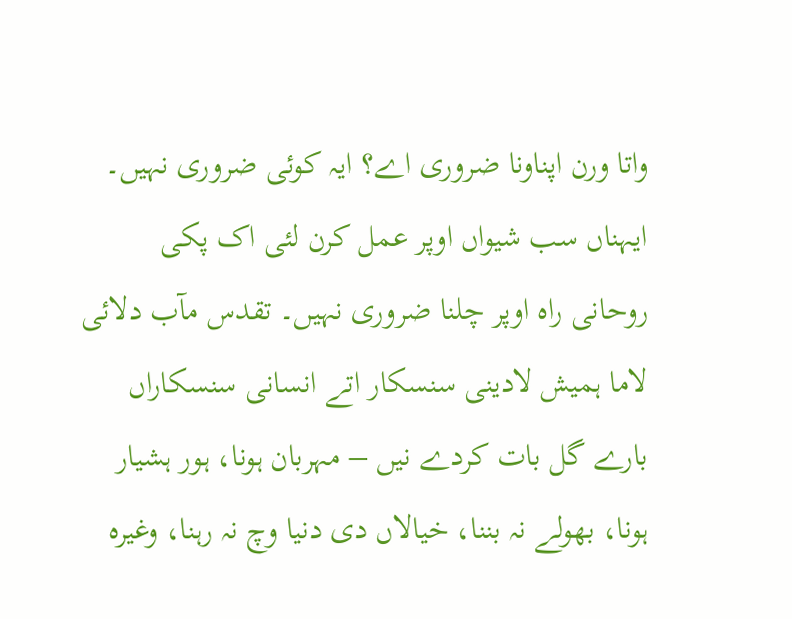واتا ورن اپناونا ضروری اے؟ ایہ کوئی ضروری نہیں۔ ایہناں سب شیواں اوپر عمل کرن لئی اک پکی روحانی راہ اوپر چلنا ضروری نہیں۔ تقدس مآب دلائی لاما ہمیش لادینی سنسکار اتے انسانی سنسکاراں بارے گل بات کردے نیں – مہربان ہونا، ہور ہشیار ہونا، بھولے نہ بننا، خیالاں دی دنیا وچ نہ رہنا، وغیرہ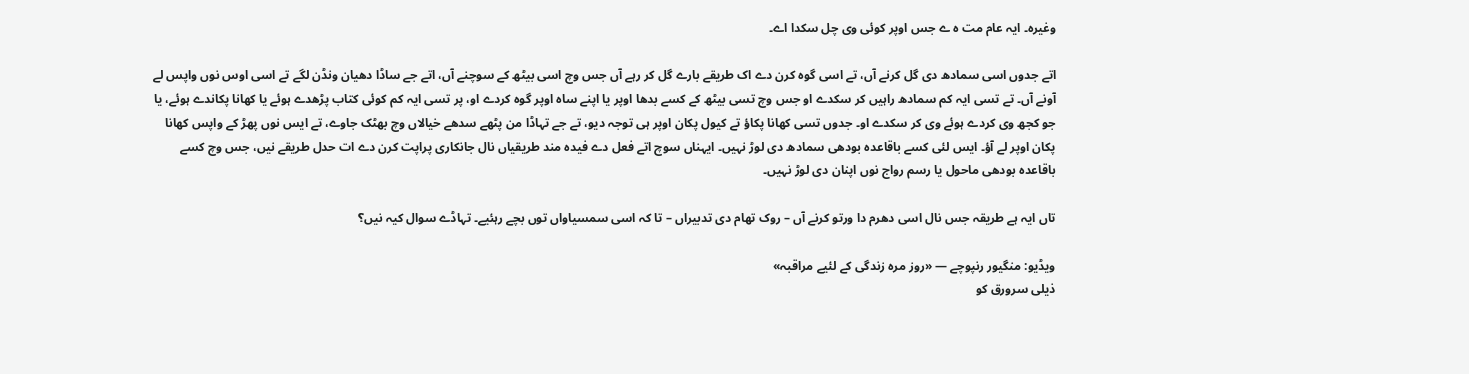وغیرہ۔ ایہ عام مت ہ ے جس اوپر کوئی وی چل سکدا اے۔

اتے جدوں اسی سمادھ دی گل کرنے آں، تے اسی گوہ کرن دے اک طریقے بارے گل کر رہے آں جس وچ اسی بیٹھ کے سوچنے آں، اتے جے ساڈا دھیان ونڈن لگے تے اسی اوس نوں واپس لے آونے آں۔ تے تسی ایہ کم سمادھ راہیں کر سکدے او جس وچ تسی بیٹھ کے کسے بدھا اوپر یا اپنے ساہ اوپر گوہ کردے او، پر تسی ایہ کم کوئی کتاب پڑھدے ہوئے یا کھانا پکاندے ہوئے، یا جو کجھ وی کردے ہوئے وی کر سکدے او۔ جدوں تسی کھانا پکاؤ تے کیول پکان اوپر ہی توجہ دیو، تے جے تہاڈا من پٹھے سدھے خیالاں وچ بھٹک جاوے، تے ایس نوں پھڑ کے واپس کھانا پکان اوپر لے آؤ۔ ایس لئی کسے باقاعدہ بودھی سمادھ دی لوڑ نہیں۔ ایہناں سوچ اتے فعل دے فیدہ مند طریقیاں نال جانکاری پراپت کرن دے ات حدل طریقے نیں، جس وچ کسے باقاعدہ بودھی ماحول یا رسم رواج نوں اپنان دی لوڑ نہیں۔

تاں ایہ ہے طریقہ جس نال اسی دھرم دا ورتو کرنے آں – روک تھام دی تدبیراں – تا کہ اسی سمسیاواں توں بچے رہئیے۔ تہاڈے سوال کیہ نیں؟

ویڈیو: منگیور رنپوچے — «روز مرہ زندگی کے لئیے مراقبہ»
ذیلی سرورق کو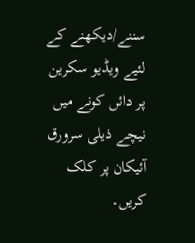سننے/دیکھنے کے لئیے ویڈیو سکرین پر دائں کونے میں نیچے ذیلی سرورق آئیکان پر کلک کریں۔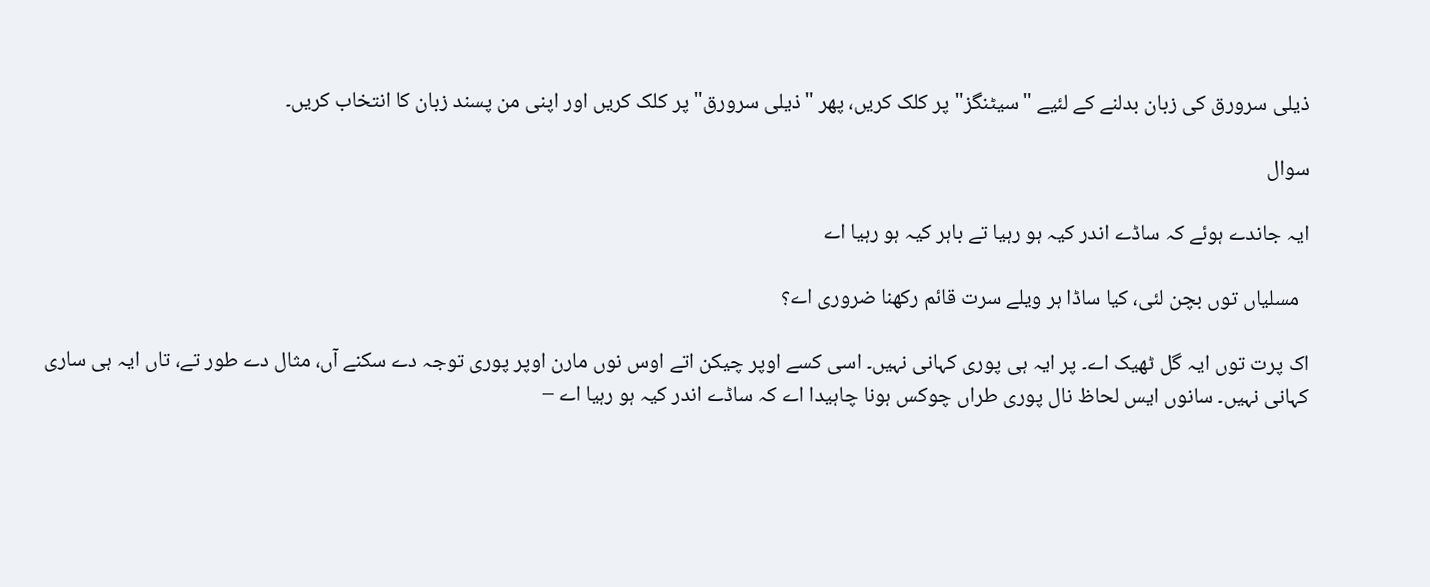ذیلی سرورق کی زبان بدلنے کے لئیے "سیٹنگز" پر کلک کریں، پھر "ذیلی سرورق" پر کلک کریں اور اپنی من پسند زبان کا انتخاب کریں۔

سوال

ایہ جاندے ہوئے کہ ساڈے اندر کیہ ہو رہیا تے باہر کیہ ہو رہیا اے

  مسلیاں توں بچن لئی، کیا ساڈا ہر ویلے سرت قائم رکھنا ضروری اے؟

اک پرت توں ایہ گل ٹھیک اے۔ پر ایہ ہی پوری کہانی نہیں۔ اسی کسے اوپر چیکن اتے اوس نوں مارن اوپر پوری توجہ دے سکنے آں، مثال دے طور تے، تاں ایہ ہی ساری کہانی نہیں۔ سانوں ایس لحاظ نال پوری طراں چوکس ہونا چاہیدا اے کہ ساڈے اندر کیہ ہو رہیا اے –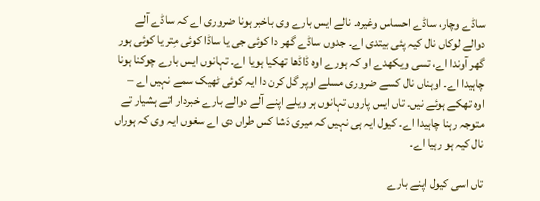ساڈے وچار، ساڈے احساس وغیرہ۔ نالے ایس بارے وی باخبر ہونا ضروری اے کہ ساڈے آلے دوالے لوکاں نال کیہ پئی بیتدی اے۔ جدوں ساڈے گھر دا کوئی جی یا ساڈا کوئی مِتر یا کوئی ہور گھر آوندا اے، تسی ویکھدے او کہ ہورے اوہ ڈاڈھا تھکیا ہویا اے۔ تہانوں ایس بارے چوکنا ہونا چاہیدا اے۔ اوہناں نال کسے ضروری مسلے اوپر گل کرن دا ایہ کوئی ٹھیک سمے نہیں اے – اوہ تھکے ہوئے نیں۔ تاں ایس پاروں تہانوں ہر ویلے اپنے آلے دوالے بارے خبردار اتے ہشیار تے متوجہ رہنا چاہیدا اے۔ کیول ایہ ہی نہیں کہ میری دَشا کس طراں دی اے سغوں ایہ وی کہ ہوراں نال کیہ ہو رہیا اے۔

تاں اسی کیول اپنے بارے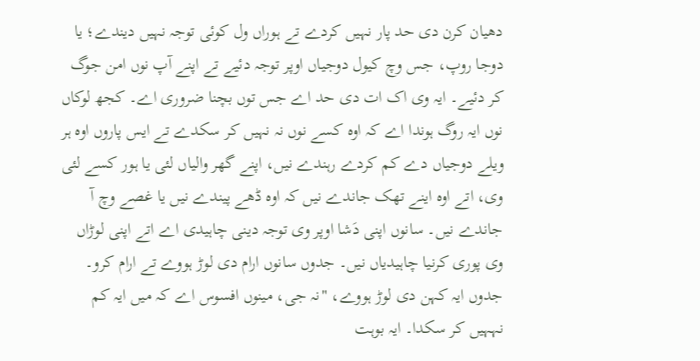دھیان کرن دی حد پار نہیں کردے تے ہوراں ول کوئی توجہ نہیں دیندے؛ یا دوجا روپ، جس وچ کیول دوجیاں اوپر توجہ دئیے تے اپنے آپ نوں امن جوگ کر دئیے۔ ایہ وی اک ات دی حد اے جس توں بچنا ضروری اے۔ کجھ لوکاں نوں ایہ روگ ہوندا اے کہ اوہ کسے نوں نہ نہیں کر سکدے تے ایس پاروں اوہ ہر ویلے دوجیاں دے کم کردے رہندے نیں، اپنے گھر والیاں لئی یا ہور کسے لئی وی، اتے اوہ اینے تھک جاندے نیں کہ اوہ ڈھے پیندے نیں یا غصے وچ آ جاندے نیں۔ سانوں اپنی دَشا اوپر وی توجہ دینی چاہیدی اے اتے اپنی لوڑاں وی پوری کرنیا چاہیدیاں نیں۔ جدوں سانوں ارام دی لوڑ ہووے تے ارام کرو۔ جدوں ایہ کہن دی لوڑ ہووے، "نہ جی، مینوں افسوس اے کہ میں ایہ کم نہہیں کر سکدا۔ ایہ بوہت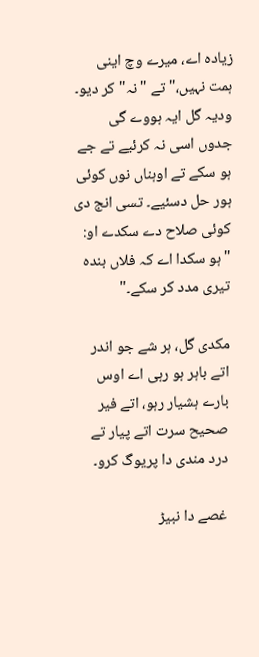زیادہ اے، میرے وچ اینی ہمت نہیں،" تے "نہ" کر دیو۔ ودیہ گل ایہ ہووے گی جدوں اسی نہ کرئیے تے جے ہو سکے تے اوہناں نوں کوئی ہور حل دسئیے۔ تسی انج دی کوئی صلاح دے سکدے او: "ہو سکدا اے کہ فلاں بندہ تیری مدد کر سکے۔"

مکدی گل، ہر شے جو اندر اتے باہر ہو رہی اے اوس بارے ہشیار رہو، اتے فیر صحیح سرت اتے پیار تے درد مندی دا پریوگ کرو۔

غصے دا نبیڑ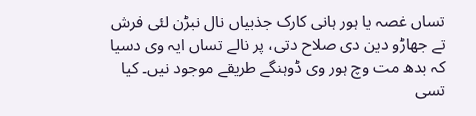تساں غصہ یا ہور ہانی کارک جذبیاں نال نبڑن لئی فرش تے جھاڑو دین دی صلاح دتی، پر نالے تساں ایہ وی دسیا کہ بدھ مت وچ ہور وی ڈوہنگے طریقے موجود نیں۔ کیا تسی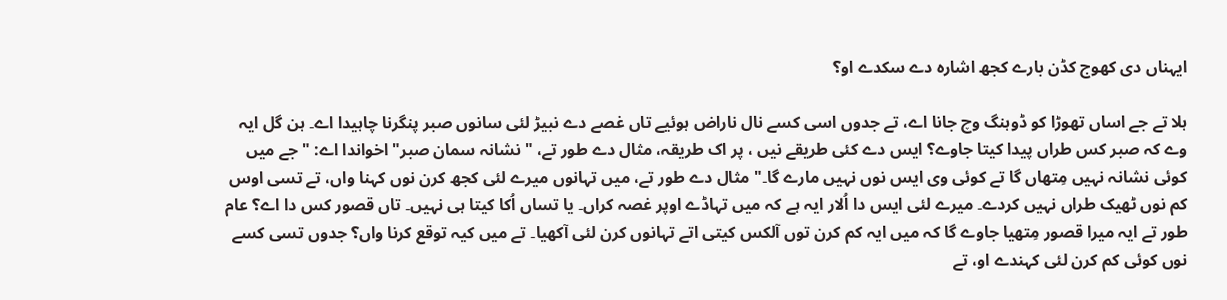ایہناں دی کھوج کڈن بارے کجھ اشارہ دے سکدے او؟

ہلا تے جے اساں تھوڑا کو ڈوہنگ وچ جانا اے، تے جدوں اسی کسے نال ناراض ہوئیے تاں غصے دے نبیڑ لئی سانوں صبر پنگرنا چاہیدا اے۔ ہن گل ایہ وے کہ صبر کس طراں پیدا کیتا جاوے؟ ایس دے کئی طریقے نیں ، پر اک طریقہ، مثال دے طور تے، "نشانہ سمان صبر" اخواندا اے: " جے میں کوئی نشانہ نہیں مِتھاں گا تے کوئی وی ایس نوں نہیں مارے گا۔" مثال دے طور تے، میں تہانوں میرے لئی کجھ کرن نوں کہنا واں، تے تسی اوس کم نوں ٹھیک طراں نہیں کردے۔ میرے لئی ایس دا اُلار ایہ ہے کہ میں تہاڈے اوپر غصہ کراں۔ یا تساں اُکا کیتا ہی نہیں۔ تاں قصور کس دا اے؟ عام طور تے ایہ میرا قصور مِتھیا جاوے گا کہ میں ایہ کم کرن توں آلکس کیتی اتے تہانوں کرن لئی آکھیا۔ تے میں کیہ توقع کرنا واں؟ جدوں تسی کسے نوں کوئی کم کرن لئی کہندے او، تے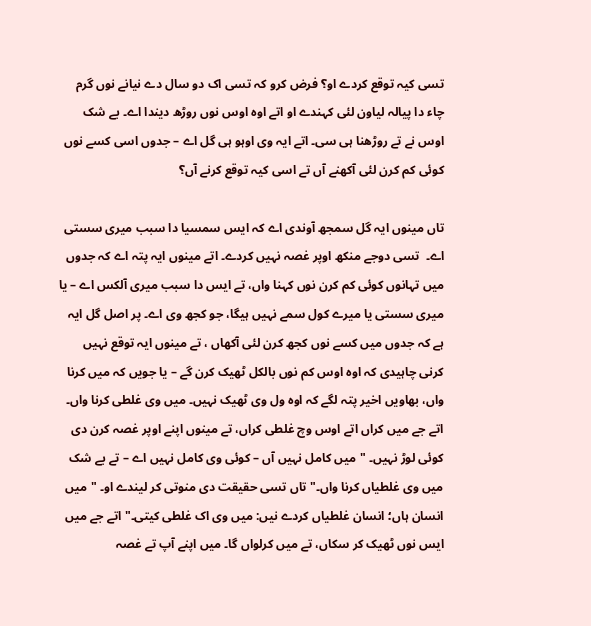تسی کیہ توقع کردے او؟ فرض کرو کہ تسی اک دو سال دے نیانے نوں گرم چاء دا پیالہ لیاون لئی کہندے او اتے اوہ اوس نوں روڑھ دیندا اے۔ بے شک اوس نے تے روڑھنا ہی سی۔ اتے ایہ وی اوہو ہی گل اے – جدوں اسی کسے نوں کوئی کم کرن لئی آکھنے آں تے اسی کیہ توقع کرنے آں؟

تاں مینوں ایہ گل سمجھ آوندی اے کہ ایس سمسیا دا سبب میری سستی اے۔  تسی دوجے منکھ اوپر غصہ نہیں کردے۔ اتے مینوں ایہ پتہ اے کہ جدوں میں تہانوں کوئی کم کرن نوں کہنا واں، تے ایس دا سبب میری آلکس اے – یا میری سستی یا میرے کول سمے نہیں ہیگا، جو کجھ وی اے۔ پر اصل گل ایہ ہے کہ جدوں میں کسے نوں کجھ کرن لئی آکھاں ، تے مینوں ایہ توقع نہیں کرنی چاہیدی کہ اوہ اوس کم نوں بالکل ٹھیک کرن گے – یا جویں کہ میں کرنا واں، بھاویں اخیر پتہ لگے کہ اوہ ول وی ٹھیک نہیں۔ میں وی غلطی کرنا واں۔ اتے جے میں کراں اتے اوس وچ غلطی کراں، تے مینوں اپنے اوپر غصہ کرن دی کوئی لوڑ نہیں۔ "میں کامل نہیں آں – کوئی وی کامل نہیں اے – تے بے شک میں وی غلطیاں کرنا واں۔" تاں تسی حقیقت دی منوتی کر لیندے او۔ "میں انسان ہاں؛ انسان غلطیاں کردے نیں: میں وی اک غلطی کیتی۔" اتے جے میں ایس نوں ٹھیک کر سکاں، تے میں کرلواں گا۔ میں اپنے آپ تے غصہ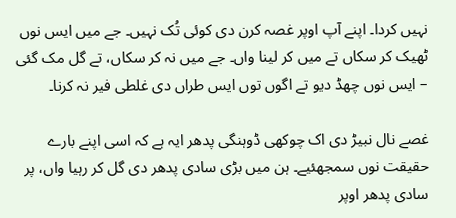نہیں کردا۔ اپنے آپ اوپر غصہ کرن دی کوئی تُک نہیں۔ جے میں ایس نوں ٹھیک کر سکاں تے میں کر لینا واں۔ جے میں نہ کر سکاں، تے گل مک گئی – ایس نوں چھڈ دیو تے اگوں توں ایس طراں دی غلطی فیر نہ کرنا۔

غصے نال نبیڑ دی اک چوکھی ڈوہنگی پدھر ایہ ہے کہ اسی اپنے بارے حقیقت نوں سمجھئیے۔ ہن میں بڑی سادی پدھر دی گل کر رہیا واں، پر سادی پدھر اوپر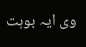وی ایہ بوہت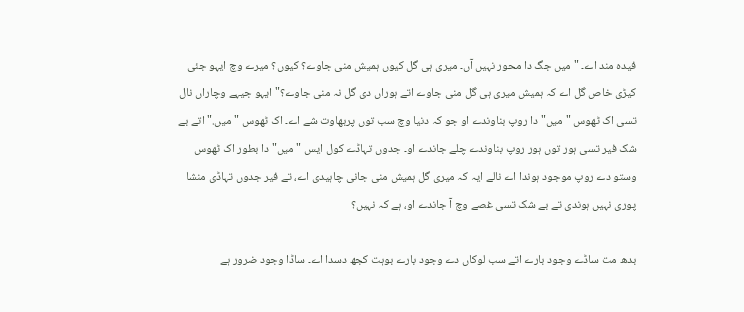فیدہ مند اے۔ "میں جگ دا محور نہیں آں۔ میری ہی گل کیوں ہمیش منی جاوے؟ کیوں؟ میرے وچ ایہو جئی کیڑی خاص گل اے کہ ہمیش میری ہی گل منی جاوے اتے ہوراں دی گل نہ منی جاوے؟" ایہو جیہے وچاراں نال تسی اک ٹھوس "میں" دا روپ بناوندے او جو کہ دنیا وچ سب توں پربھاوت شے اے۔ اک ٹھوس "میں." اتے بے شک فیر تسی ہور توں ہور روپ بناوندے چلے جاندے او۔ جدوں تہاڈے کول ایس "میں" دا بطور اک ٹھوس وستو دے روپ موجود ہوندا اے نالے ایہ کہ میری گل ہمیش منی جانی چاہیدی اے، تے فیر جدوں تہاڈی منشا پوری نہیں ہوندی تے بے شک تسی غصے وچ آ جاندے او، ہے کہ نہیں؟

بدھ مت ساڈے وجود بارے اتے سب لوکاں دے وجود بارے بوہت کجھ دسدا اے۔ ساڈا وجود ضرور ہے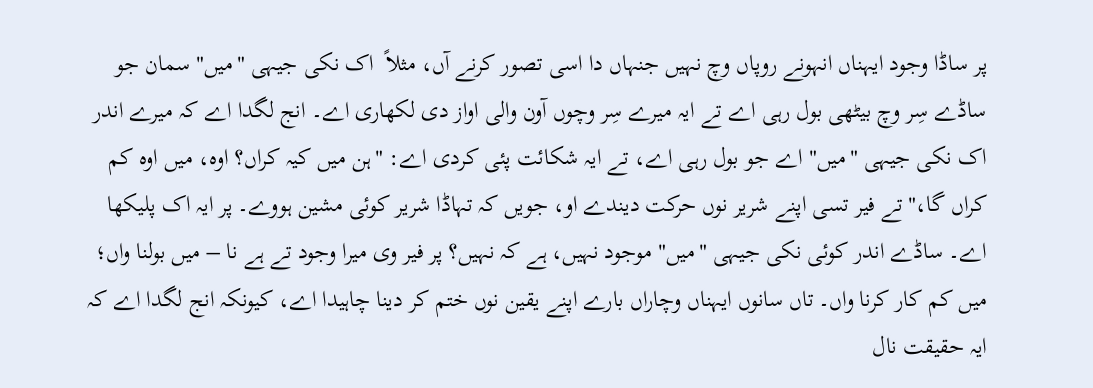پر ساڈا وجود ایہناں انہونے روپاں وچ نہیں جنہاں دا اسی تصور کرنے آں، مثلاً  اک نکی جیہی "میں" سمان جو ساڈے سِر وچ بیٹھی بول رہی اے تے ایہ میرے سِر وچوں آون والی اواز دی لکھاری اے۔ انج لگدا اے کہ میرے اندر اک نکی جیہی "میں" اے جو بول رہی اے، تے ایہ شکائت پئی کردی اے: "ہن میں کیہ کراں؟ اوہ، میں اوہ کم کراں گا،" تے فیر تسی اپنے شریر نوں حرکت دیندے او، جویں کہ تہاڈا شریر کوئی مشین ہووے۔ پر ایہ اک پلیکھا اے۔ ساڈے اندر کوئی نکی جیہی "میں" موجود نہیں، ہے کہ نہیں؟ پر فیر وی میرا وجود تے ہے نا – میں بولنا واں؛ میں کم کار کرنا واں۔ تاں سانوں ایہناں وچاراں بارے اپنے یقین نوں ختم کر دینا چاہیدا اے، کیونکہ انج لگدا اے کہ ایہ حقیقت نال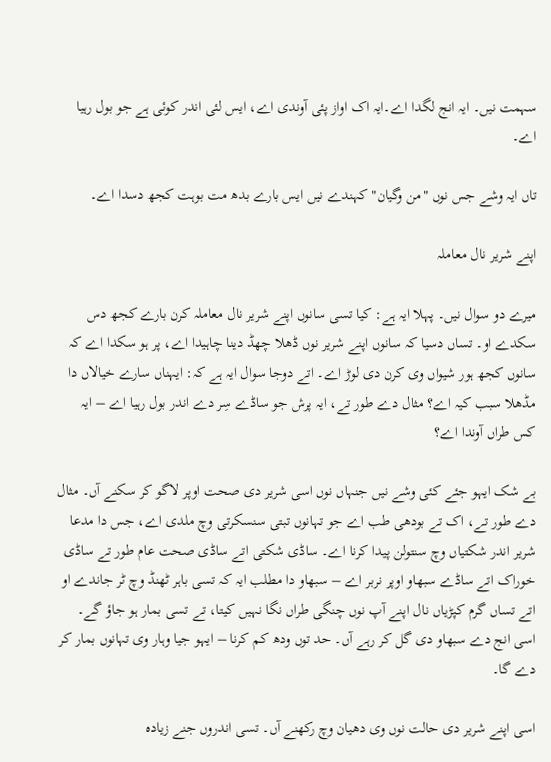سہمت نیں۔ ایہ انج لگدا اے۔ایہ اک اواز پئی آوندی اے، ایس لئی اندر کوئی ہے جو بول رہیا اے۔

تاں ایہ وشے جس نوں "من وگیان" کہندے نیں ایس بارے بدھ مت بوہت کجھ دسدا اے۔

اپنے شریر نال معاملہ

میرے دو سوال نیں۔ پہلا ایہ ہے: کیا تسی سانوں اپنے شریر نال معاملہ کرن بارے کجھ دس سکدے او۔ تساں دسیا کہ سانوں اپنے شریر نوں ڈھلا چھڈ دینا چاہیدا اے، پر ہو سکدا اے کہ سانوں کجھ ہور شیواں وی کرن دی لوڑ اے۔ اتے دوجا سوال ایہ ہے کہ: ایہناں سارے خیالاں دا مڈھلا سبب کیہ اے؟ مثال دے طور تے، ایہ پرش جو ساڈے سِر دے اندر بول رہیا اے – ایہ کس طراں آوندا اے؟

بے شک ایہو جئے کئی وشے نیں جنہاں نوں اسی شریر دی صحت اوپر لاگو کر سکنے آں۔ مثال دے طور تے، اک تے بودھی طب اے جو تہانوں تبتی سنسکرتی وچ ملدی اے، جس دا مدعا شریر اندر شکتیاں وچ سنتولن پیدا کرنا اے۔ ساڈی شکتی اتے ساڈی صحت عام طور تے ساڈی خوراک اتے ساڈے سبھاو اوپر نربر اے – سبھاو دا مطلب ایہ کہ تسی باہر ٹھنڈ وچ ٹر جاندے او اتے تساں گرم کپڑیاں نال اپنے آپ نوں چنگی طراں نگا نہیں کیتا، تے تسی بمار ہو جاؤ گے۔ اسی انج دے سبھاو دی گل کر رہے آں۔ حد توں ودھ کم کرنا – ایہو جیا وہار وی تہانوں بمار کر دے گا۔

اسی اپنے شریر دی حالت نوں وی دھیان وچ رکھنے آں۔ تسی اندروں جنے زیادہ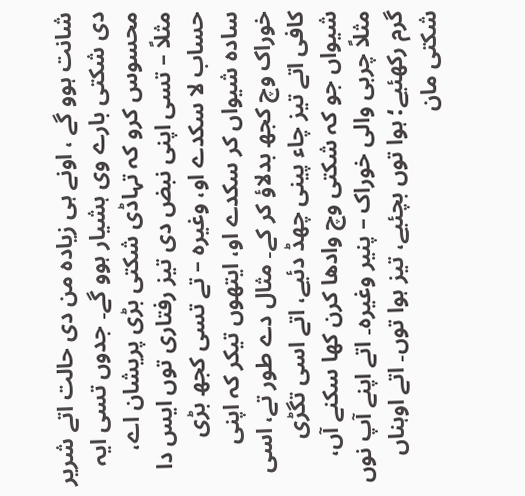شانت ہوو گے ، اونے ہی زیادہ من دی حالت اتے شریر دی شکتی بارے وی ہشیار ہوو گے۔ جدوں تسی ایہ محسوس کرو کہ تہاڈی شکتی بڑی پریشان اے، مثلاً – تسی اپنی نبض دی تیز رفتاری توں ایس دا حساب لا سکدے او، وغیرہ – تے تسی کجھ بڑی سادہ شیواں کر سکدے او، ایتھوں تیکر کہ اپنی خوراک وچ کجھ بدلاؤ کر کے۔ مثال دے طور تے، اسی کافی اتے تیز چاء پینی چھڈ دئیے، اتے اسی تگڑی شیواں جو کہ شکتی وچ وادھا کرن کھا سکنے آں، مثلاً چربی والی خوراک – پنیر وغیرہ۔ اتے اپنے آپ نوں گرم رکھئیے؛ ہوا توں بچئیے، تیز ہوا توں۔ اتے اوہناں شکتی مان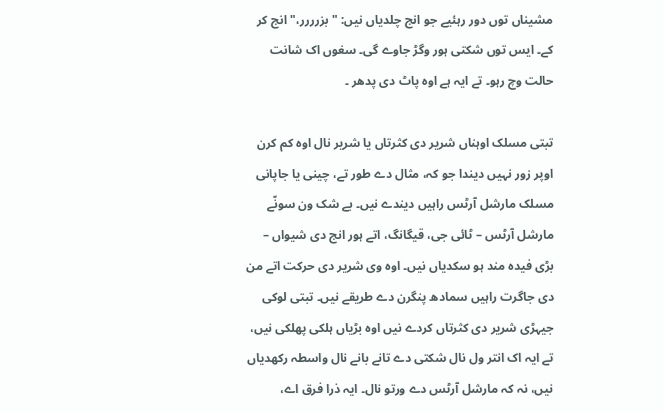مشیناں توں دور رہئیے جو انج چلدیاں نیں: " بزرررر،" انج کر کے۔ ایس توں شکتی ہور وگڑ جاوے گی۔ سغوں اک شانت حالت وچ رہو۔ تے ایہ ہے اوہ پاٹ دی پدھر ۔

تبتی مسلک اوہناں شریر دی کثرتاں یا شریر نال اوہ کم کرن اوپر زور نہیں دیندا جو کہ، مثال دے طور تے، چینی یا جاپانی مسلک مارشل آرٹس راہیں دیندے نیں۔ بے شک ون سونّے مارشل آرٹس – ٹائی جی، قیگانگ، اتے ہور انج دی شیواں – بڑی فیدہ مند ہو سکدیاں نیں۔ اوہ وی شریر دی حرکت اتے من دی جاگرت راہیں سمادھ پنگرن دے طریقے نیں۔ تبتی لوکی جیہڑی شریر دی کثرتاں کردے نیں اوہ بڑیاں ہلکی پھلکی نیں، تے ایہ اک انتر ول نال شکتی دے تانے بانے نال واسطہ رکھدیاں نیں، نہ کہ مارشل آرٹس دے ورتو نال۔ ایہ ذرا فرق اے،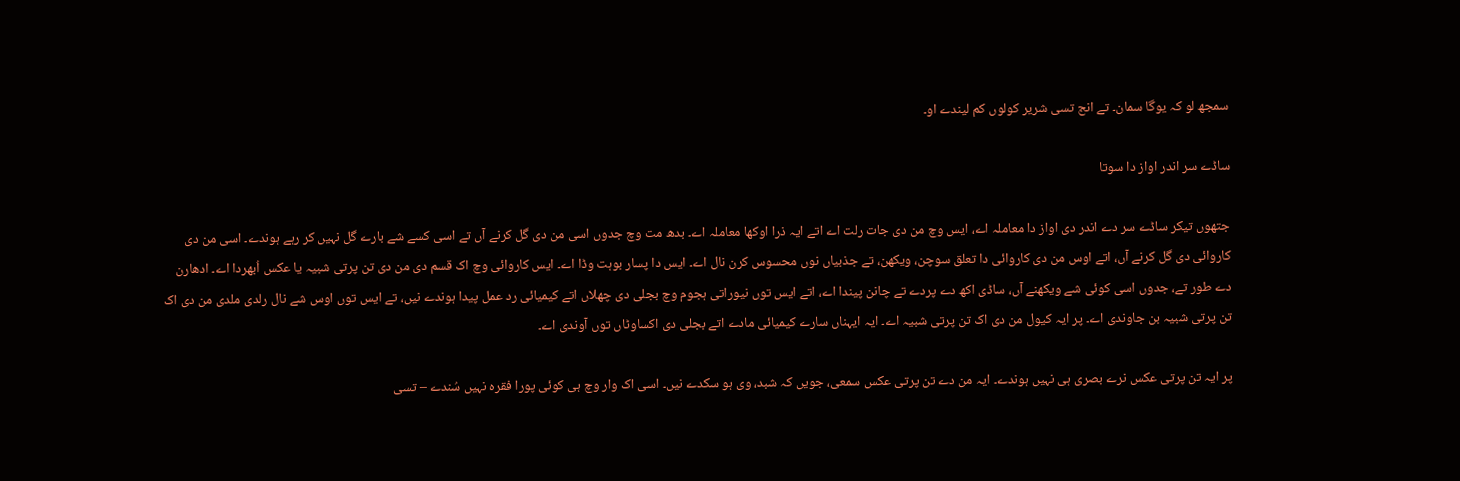سمجھ لو کہ یوگا سمان۔ تے انج تسی شریر کولوں کم لیندے او۔

ساڈے سر اندر اواز دا سوتا

جتھوں تیکر ساڈے سر دے اندر دی اواز دا معاملہ اے، ایس وچ من دی جات رلت اے اتے ایہ ذرا اوکھا معاملہ اے۔ بدھ مت وچ جدوں اسی من دی گل کرنے آں تے اسی کسے شے بارے گل نہیں کر رہے ہوندے۔ اسی من دی کاروائی دی گل کرنے آں، اتے اوس من دی کاروائی دا تعلق سوچن، ویکھن، تے جذبیاں نوں محسوس کرن نال اے۔ ایس دا پسار بوہت وڈا اے۔ ایس کاروائی وچ اک قسم دی من دی تن پرتی شبیہ یا عکس اُبھردا اے۔ ادھارن دے طور تے، جدوں اسی کوئی شے ویکھنے آں، ساڈی اکھ دے پردے تے چانن پیندا اے، اتے ایس توں نیوراتی ہجوم وچ بجلی دی چھلاں اتے کیمیائی رد عمل پیدا ہوندے نیں، تے ایس توں اوس شے نال رلدی ملدی من دی اک تن پرتی شبیہ بن جاوندی اے۔ پر ایہ کیول من دی اک تن پرتی شبیہ اے۔ ایہ ایہناں سارے کیمیائی مادے اتے بجلی دی اکساوٹاں توں آوندی اے۔

پر ایہ تن پرتی عکس نرے بصری ہی نہیں ہوندے۔ ایہ من دے تن پرتی عکس سمعی، جویں کہ شبد، وی ہو سکدے نیں۔ اسی اک وار وچ ہی کوئی پورا فقرہ نہیں سُندے – تسی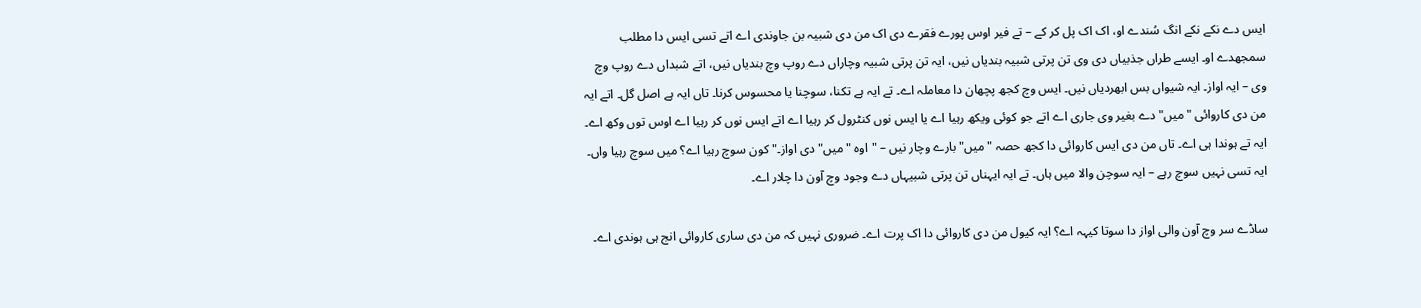ایس دے نکے نکے انگ سُندے او، اک اک پل کر کے – تے فیر اوس پورے فقرے دی اک من دی شبیہ بن جاوندی اے اتے تسی ایس دا مطلب سمجھدے او۔ ایسے طراں جذبیاں دی وی تن پرتی شبیہ بندیاں نیں، ایہ تن پرتی شبیہ وچاراں دے روپ وچ بندیاں نیں، اتے شبداں دے روپ وچ وی – ایہ اواز۔ ایہ شیواں بس ابھردیاں نیں۔ ایس وچ کجھ پچھان دا معاملہ اے۔ تے ایہ ہے تکنا، سوچنا یا محسوس کرنا۔ تاں ایہ ہے اصل گل۔ اتے ایہ من دی کاروائی "میں" دے بغیر وی جاری اے اتے جو کوئی ویکھ رہیا اے یا ایس نوں کنٹرول کر رہیا اے اتے ایس نوں کر رہیا اے اوس توں وکھ اے۔ ایہ تے ہوندا ہی اے۔ تاں من دی ایس کاروائی دا کجھ حصہ "میں" بارے وچار نیں – "اوہ "میں" دی اواز۔" کون سوچ رہیا اے؟ میں سوچ رہیا واں۔ ایہ تسی نہیں سوچ رہے – ایہ سوچن والا میں ہاں۔ تے ایہ ایہناں تن پرتی شبیہاں دے وجود وچ آون دا چلار اے۔

ساڈے سر وچ آون والی اواز دا سوتا کیہہ اے؟ ایہ کیول من دی کاروائی دا اک پرت اے۔ ضروری نہیں کہ من دی ساری کاروائی انج ہی ہوندی اے۔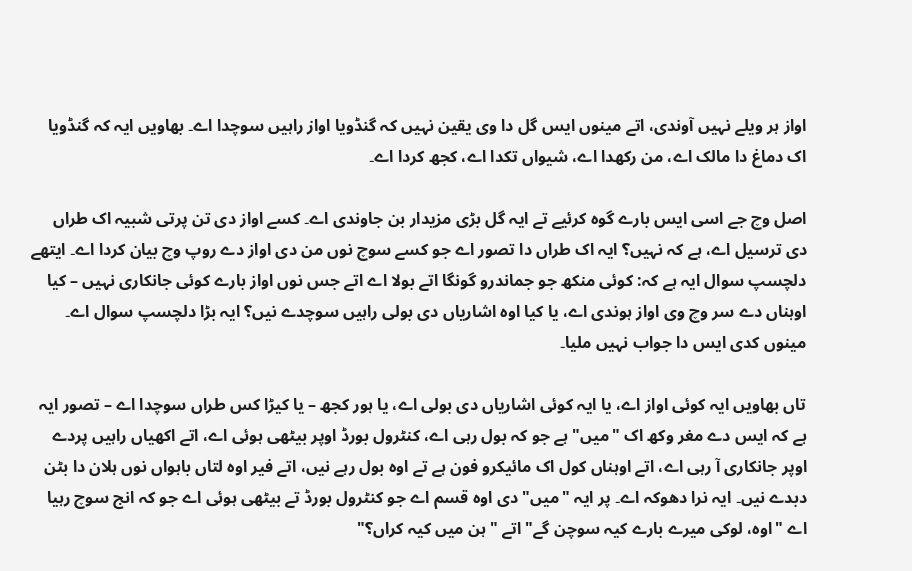اواز ہر ویلے نہیں آوندی، اتے مینوں ایس گل دا وی یقین نہیں کہ گنڈویا اواز راہیں سوچدا اے۔ بھاویں ایہ کہ گنڈویا اک دماغ دا مالک اے، من رکھدا اے، شیواں تکدا اے، کجھ کردا اے۔

اصل وچ جے اسی ایس بارے گوہ کرئیے تے ایہ گل بڑی مزیدار بن جاوندی اے۔ کسے اواز دی تن پرتی شبیہ اک طراں دی ترسیل اے، ہے کہ نہیں؟ ایہ اک طراں دا تصور اے جو کسے سوچ نوں من دی اواز دے روپ وچ بیان کردا اے۔ ایتھے دلچسپ سوال ایہ ہے کہ: کوئی منکھ جو جماندرو گونگا اتے بولا اے اتے جس نوں اواز بارے کوئی جانکاری نہیں – کیا اوہناں دے سر وچ وی اواز ہوندی اے، یا کیا اوہ اشاریاں دی بولی راہیں سوچدے نیں؟ ایہ بڑا دلچسپ سوال اے۔ مینوں کدی ایس دا جواب نہیں ملیا۔

تاں بھاویں ایہ کوئی اواز اے، یا ایہ کوئی اشاریاں دی بولی اے، یا ہور کجھ – یا کیڑا کس طراں سوچدا اے – تصور ایہ ہے کہ ایس دے مغر وکھ اک "میں" ہے جو کہ بول رہی اے، کنٹرول بورڈ اوپر بیٹھی ہوئی اے، اتے اکھیاں راہیں پردے اوپر جانکاری آ رہی اے، اتے اوہناں کول اک مائیکرو فون ہے تے اوہ بول رہے نیں، اتے فیر اوہ لتاں باہواں نوں ہلان دا بٹن دبدے نیں۔ ایہ نرا دھوکہ اے۔ پر ایہ "میں" دی اوہ قسم اے جو کنٹرول بورڈ تے بیٹھی ہوئی اے جو کہ انج سوچ رہیا اے "اوہ، لوکی میرے بارے کیہ سوچن گے" اتے "ہن میں کیہ کراں؟"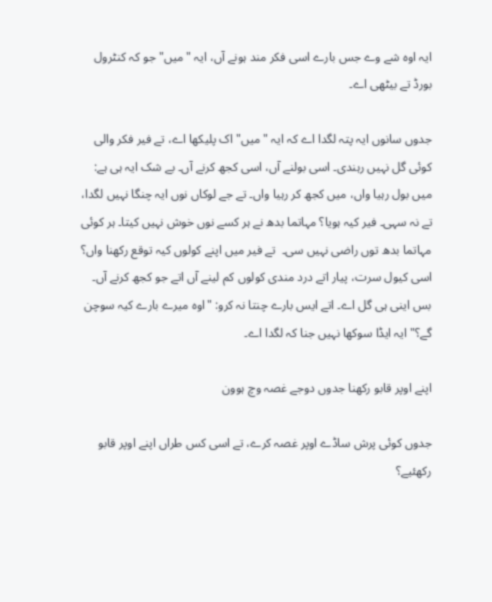ایہ اوہ شے وے جس بارے اسی فکر مند ہونے آں، ایہ "میں" جو کہ کنٹرول بورڈ تے بیٹھی اے۔

جدوں سانوں ایہ پتہ لگدا اے کہ ایہ "میں" اک پلیکھا اے، تے فیر فکر والی کوئی گل نہیں رہندی۔ اسی بولنے آں، اسی کجھ کرنے آں۔ بے شک ایہ ہی ہے: میں بول رہیا واں، میں کجھ کر رہیا واں۔ تے جے لوکاں نوں ایہ چنگا نہیں لگدا، تے نہ سہی۔ فیر کیہ ہویا؟ مہاتما بدھ نے ہر کسے نوں خوش نہیں کیتا۔ ہر کوئی مہاتما بدھ توں راضی نہیں سی۔  تے فیر میں اپنے کولوں کیہ توقع رکھنا واں؟ اسی کیول سرت، پیار اتے درد مندی کولوں کم لینے آں اتے جو کجھ کرنے آں۔ بس اینی ہی گل اے۔ اتے ایس بارے چنتا نہ کرو: "اوہ میرے بارے کیہ سوچن گے؟" ایہ ایڈا سوکھا نہیں جنا کہ لگدا اے۔

اپنے اوپر قابو رکھنا جدوں دوجے غصہ وچ ہوون

جدوں کوئی پرش ساڈے اوپر غصہ کرے، تے اسی کس طراں اپنے اوپر قابو رکھئیے؟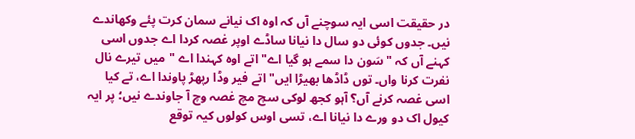در حقیقت اسی ایہ سوچنے آں کہ اوہ اک نیانے سمان کرت پئے وکھاندے نیں۔ جدوں کوئی دو سال دا نیانا ساڈے اوپر غصہ کردا اے جدوں اسی کہنے آں کہ "سَون دا سمے ہو گیا اے" اتے اوہ کہندا اے "میں تیرے نال نفرت کرنا واں۔ توں ڈاڈھا بھیڑا ایں" اتے فیر وڈا رپھڑ پاوندا اے، تے کیا اسی غصہ کرنے آں؟ آہو کجھ لوکی سچ مچ غصہ وچ آ جاوندے نیں؛ پر ایہ کیول اک دو ورے دا نیانا اے، تسی اوس کولوں کیہ توقع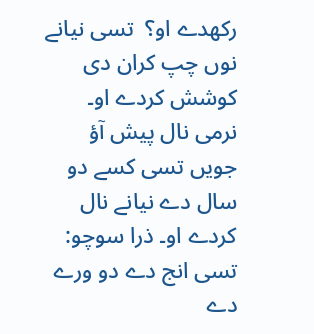رکھدے او؟  تسی نیانے نوں چپ کران دی کوشش کردے او۔ نرمی نال پیش آؤ جویں تسی کسے دو سال دے نیانے نال کردے او۔ ذرا سوچو: تسی انج دے دو ورے دے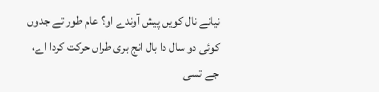نیانے نال کویں پیش آوندے او؟ عام طور تے جدوں کوئی دو سال دا بال انج بری طراں حرکت کردا اے، جے تسی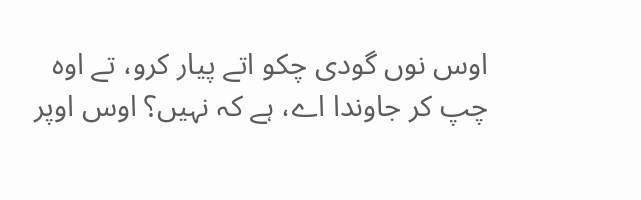اوس نوں گودی چکو اتے پیار کرو، تے اوہ چپ کر جاوندا اے، ہے کہ نہیں؟ اوس اوپر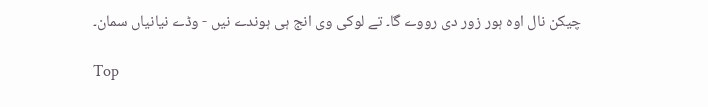چیکن نال اوہ ہور زور دی رووے گا۔ تے لوکی وی انج ہی ہوندے نیں - وڈے نیانیاں سمان۔

Top